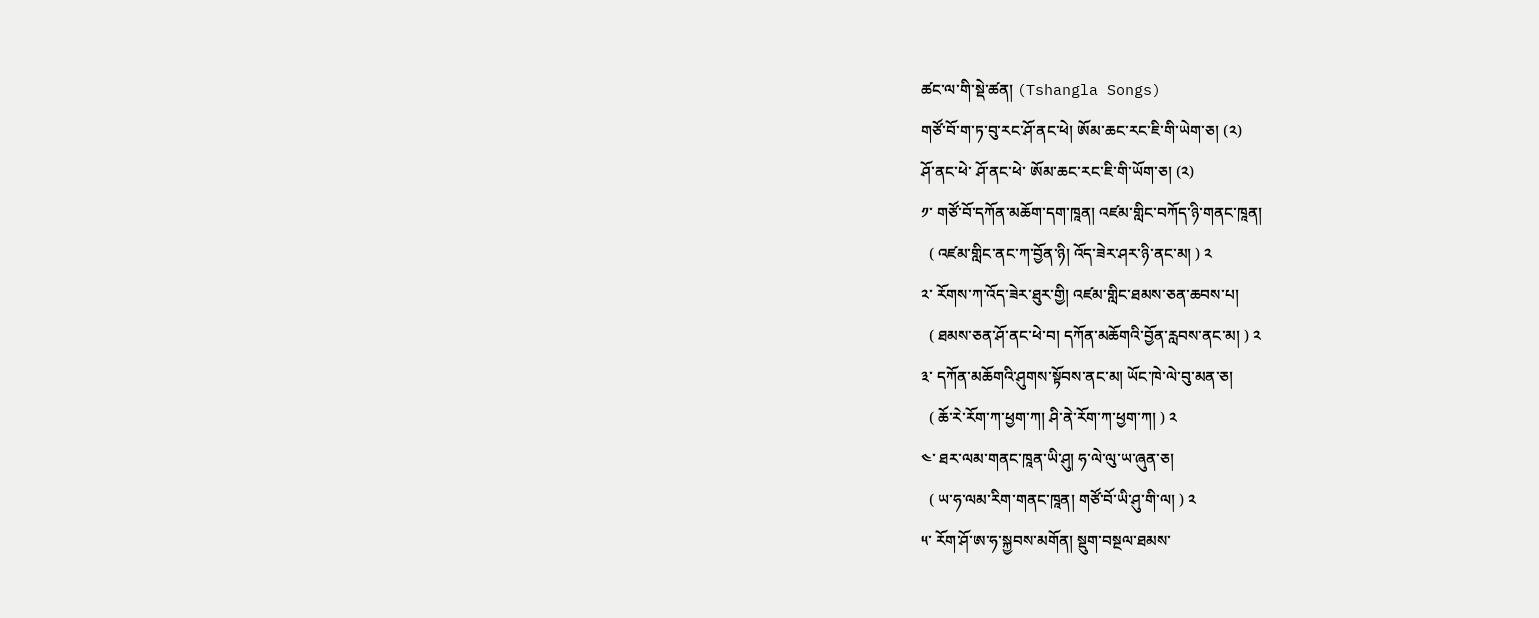ཚང་ལ་གི་སྡེ་ཚན། (Tshangla Songs)
གཙོ་བོ་ག་ཏ་བུ་རང་ཤོ་ནང་ཕེ། ཨོམ་ཆང་རང་ཇི་གི་ཡེག་ཅ། (༢)
ཤོ་ནང་ཕེ་ ཤོ་ནང་ཕེ་ ཨོམ་ཆང་རང་ཇི་གི་ཡོག་ཅ། (༢)
༡་ གཙོ་བོ་དཀོན་མཆོག་དག་ཁཱན། འཛམ་གླིང་བཀོད་ཉི་གནང་ཁཱན།
  ( འཛམ་གླིང་ནང་ཀ་བྱོན་ཉི། འོད་ཟེར་ཤར་ཉི་ནང་མ། ) ༢
༢་ རོགས་ཀ་འོད་ཟེར་ཐུར་གྱི། འཛམ་གླིང་ཐམས་ཅན་ཆབས་པ།
  ( ཐམས་ཅན་ཤོ་ནང་ཕེ་བ། དཀོན་མཆོགའི་བྱོན་རླབས་ནང་མ། ) ༢
༣་ དཀོན་མཆོགའི་ཤུགས་སྟོབས་ནང་མ། ཡོང་ཁེ་ལེ་བུ་མན་ཅ།
  ( ཆོ་རེ་རོག་ཀ་ཕྱག་ཀ། ཤི་ནེ་རོག་ཀ་ཕྱག་ཀ། ) ༢
༤་ ཐར་ལམ་གནང་ཁཱན་ཡི་ཤུ། ཧ་ལེ་ལུ་ཡ་ཞུན་ཅ།
  ( ཡ་ཧ་ལམ་རིག་གནང་ཁཱན། གཙོ་བོ་ཡི་ཤུ་གི་ལ། ) ༢
༥་ རོག་ཤོ་ཨ་ཧ་སྐྱབས་མགོན། སྡུག་བསྔལ་ཐམས་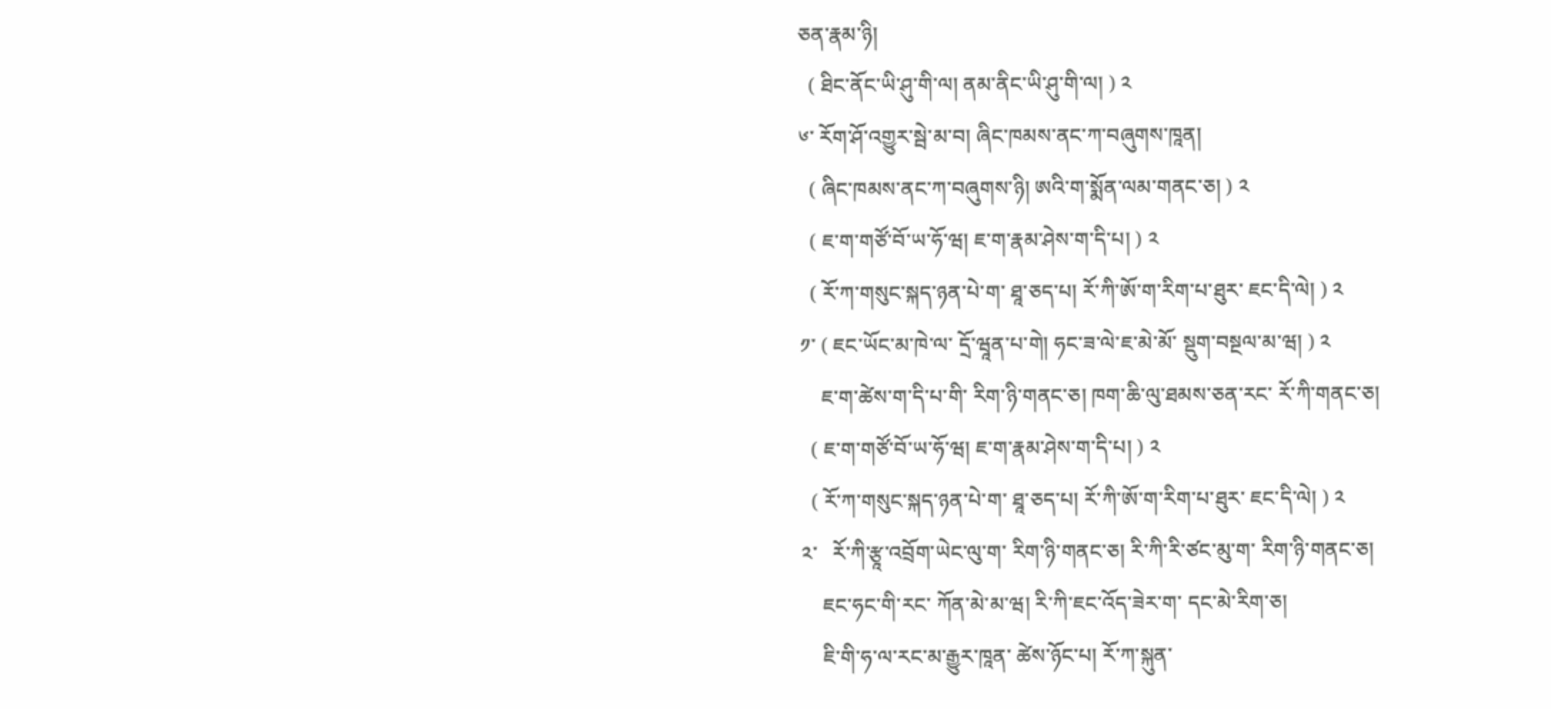ཅན་རྣམ་ཉི།
  ( ཐིང་ནོང་ཡི་ཤུ་གི་ལ། ནམ་ནིང་ཡི་ཤུ་གི་ལ། ) ༢
༦་ རོག་ཤོ་འགྱུར་སྦེ་མ་བ། ཞིང་ཁམས་ནང་ཀ་བཞུགས་ཁཱན།
  ( ཞིང་ཁམས་ནང་ཀ་བཞུགས་ཉི། ཨའི་ག་སྨོན་ལམ་གནང་ཅ། ) ༢
  ( ཇ་ག་གཙོ་བོ་ཡ་ཧོ་ཝ། ཇ་ག་རྣམ་ཤེས་ག་དི་པ། ) ༢
  ( རོ་ཀ་གསུང་སྐད་ཉན་པེ་ག་ ཐཱ་ཅད་པ། རོ་ཀི་ཨོ་ག་རིག་པ་ཐུར་ ཇང་དི་ལེ། ) ༢
༡་ ( ཇང་ཡོང་མ་ཁེ་ལ་ དྲོ་ཝཱན་པ་གེ། ཧང་ཟ་ལེ་ཇ་མེ་མོ་ སྡུག་བསྔལ་མ་ཝ། ) ༢
    ཇ་ག་ཚེས་ག་དི་པ་གི་ རིག་ཉི་གནང་ཅ། ཁག་ཆི་ལུ་ཐམས་ཅན་རང་ རོ་ཀི་གནང་ཅ།
  ( ཇ་ག་གཙོ་བོ་ཡ་ཧོ་ཝ། ཇ་ག་རྣམ་ཤེས་ག་དི་པ། ) ༢
  ( རོ་ཀ་གསུང་སྐད་ཉན་པེ་ག་ ཐཱ་ཅད་པ། རོ་ཀི་ཨོ་ག་རིག་པ་ཐུར་ ཇང་དི་ལེ། ) ༢
༢་   རོ་ཀི་རྩཱ་འབྲོག་ཡེང་ལུ་ག་ རིག་ཉི་གནང་ཅ། རི་ཀི་རི་ཙང་མུ་ག་ རིག་ཉི་གནང་ཅ།
    ཇང་ཧང་གི་རང་ ཀོན་མེ་མ་ཝ། རི་ཀི་ཇང་འོད་ཟེར་ག་ དང་མེ་རིག་ཅ།
    ཇི་གི་ཧ་ལ་རང་མ་རྒྱུར་ཁཱན་ ཚེས་ཉོང་པ། རོ་ཀ་སྐུན་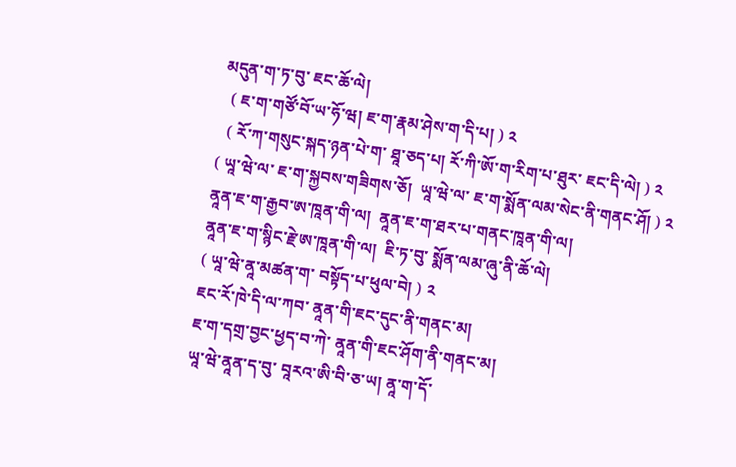མདུན་ག་ཏ་བུ་ ཇང་ཆོ་ལེ།
  ( ཇ་ག་གཙོ་བོ་ཡ་ཧོ་ཝ། ཇ་ག་རྣམ་ཤེས་ག་དི་པ། ) ༢
  ( རོ་ཀ་གསུང་སྐད་ཉན་པེ་ག་ ཐཱ་ཅད་པ། རོ་ཀི་ཨོ་ག་རིག་པ་ཐུར་ ཇང་དི་ལེ། ) ༢
( ཡཱ་ཝེ་ལ་ ཇ་ག་སྐྱབས་གཟིགས་ཅོ།  ཡཱ་ཝེ་ལ་ ཇ་ག་སྨོན་ལམ་སེང་ནི་གནང་ཤོ། ) ༢
ནཱན་ཇ་ག་རྒྱབ་ཨ་ཁཱན་གི་ལ།  ནཱན་ཇ་ག་ཐར་པ་གནང་ཁཱན་གི་ལ།
ནཱན་ཇ་ག་སྙིང་རྗེ་ཨ་ཁཱན་གི་ལ།  ཇི་ཏ་བུ་ སྨོན་ལམ་ཞུ་ནི་ཆོ་ལེ།
( ཡཱ་ཝེ་ནཱ་མཚན་ག་ བསྟོད་པ་ཕུལ་བེ། ) ༢
ཇང་རོ་ཁེ་དི་ལ་ཀབ་ ནཱན་གི་ཇང་དུང་ནི་གནང་མ།
ཇ་ག་དགྲ་བྱང་ཕྱད་བ་ཀེ་ ནཱན་གི་ཇང་ཤོག་ནི་གནང་མ།
ཡཱ་ཝེ་ནཱན་ད་བུ་ བཱརའ་ཨི་བི་ཅ་ཡ། ནཱ་ག་དོ་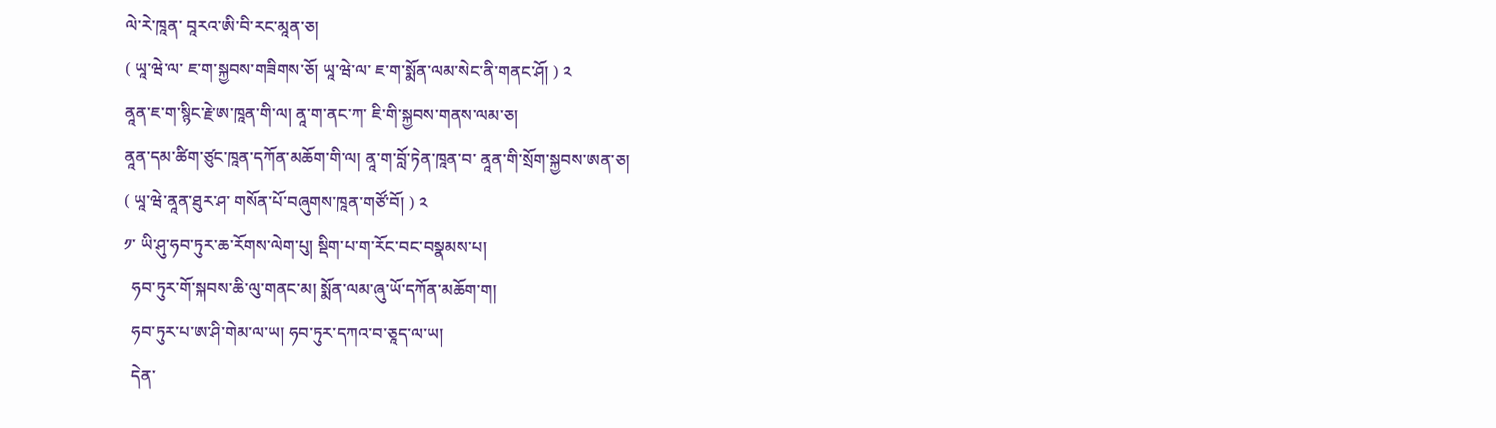ལེ་རེ་ཁཱན་ བཱརའ་ཨི་བི་རང་མཱན་ཅ།
( ཡཱ་ཝེ་ལ་ ཇ་ག་སྐྱབས་གཟིགས་ཅོ། ཡཱ་ཝེ་ལ་ ཇ་ག་སྨོན་ལམ་སེང་ནི་གནང་ཤོ། ) ༢
ནཱན་ཇ་ག་སྙིང་རྗེ་ཨ་ཁཱན་གི་ལ། ནཱ་ག་ནང་ཀ་ ཇི་གི་སྐྱབས་གནས་ལམ་ཅ།
ནཱན་དམ་ཚིག་ཙུང་ཁཱན་དཀོན་མཆོག་གི་ལ། ནཱ་ག་བློ་ཏེན་ཁཱན་བ་ ནཱན་གི་སྲོག་སྐྱབས་ཨན་ཅ།
( ཡཱ་ཝེ་ནཱན་ཐུར་ཤ་ གསོན་པོ་བཞུགས་ཁཱན་གཙོ་བོ། ) ༢
༡་ ཡི་ཤུ་ཧབ་ཏུར་ཆ་རོགས་ལེག་པུ། སྡིག་པ་ག་རོང་བང་བསྣམས་པ།
  ཧབ་ཏུར་གོ་སྐབས་ཆི་ལུ་གནང་མ། སྨོན་ལམ་ཞུ་ཡོ་དཀོན་མཆོག་ག།
  ཧབ་ཏུར་པ་ཨ་ཤི་གེམ་ལ་ཡ། ཧབ་ཏུར་དཀའ་བ་ཅཱད་ལ་ཡ།
  དེན་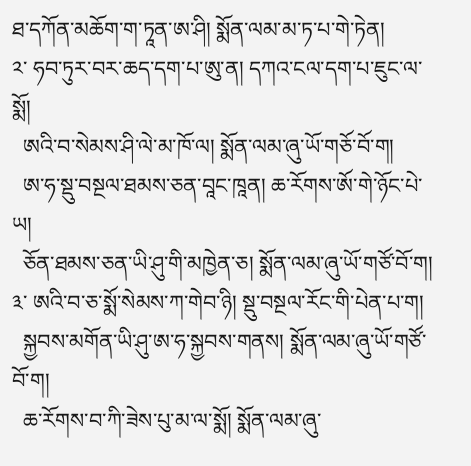ཐ་དཀོན་མཆོག་ག་ཏཱན་ཨ་ཤི། སྨོན་ལམ་མ་ཏ་པ་གེ་ཏེན།
༢་ ཧབ་ཏུར་བར་ཆད་དག་པ་ཨུ་ན། དཀའ་ངལ་དག་པ་ཇུང་ལ་སྨོ།
  ཨའི་བ་སེམས་ཤི་ལེ་མ་ཁོ་ལ། སྨོན་ལམ་ཞུ་ཡོ་གཅོ་བོ་ག།
  ཨ་ཧ་སྡུ་བསྔལ་ཐམས་ཅན་བཱང་ཁཱན། ཆ་རོགས་ཨོ་གེ་ཉོང་པེ་ཡ།
  ཅོན་ཐམས་ཅན་ཡི་ཤུ་གི་མཁྱེན་ཅ། སྨོན་ལམ་ཞུ་ཡོ་གཙོ་བོ་ག།
༣་ ཨའི་བ་ཅ་སྨོ་སེམས་ཀ་གེབ་ཉི། སྡུ་བསྔལ་རོང་གི་པེན་པ་ག།
  སྐྱབས་མགོན་ཡི་ཤུ་ཨ་ཧ་སྐྱབས་གནས། སྨོན་ལམ་ཞུ་ཡོ་གཙོ་བོ་ག།
  ཆ་རོགས་བ་ཀི་ཟེས་པུ་མ་ལ་སྨོ། སྨོན་ལམ་ཞུ་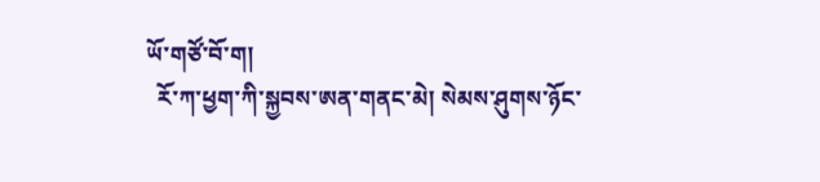ཡོ་གཙོ་བོ་ག།
  རོ་ཀ་ཕྱག་ཀི་སྐྱབས་ཨན་གནང་མེ། སེམས་ཤུགས་ཉོང་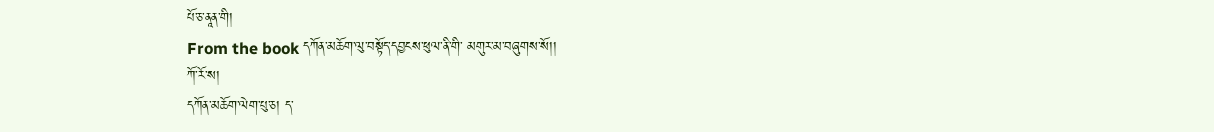པོ་ཅ་ནཱན་གི།
From the book དཀོན་མཆོག་ལུ་བསྟོད་དབྱངས་ཕུལ་ནི་གི་ མགུར་མ་བཞུགས་སོ།།
ཀོ་རོ་ས།
དཀོན་མཆོག་ལེག་པུ་ཅ། ད་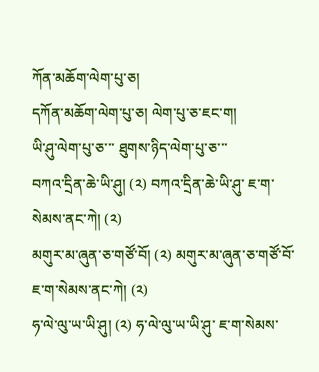ཀོན་མཆོག་ལེག་པུ་ཅ།
དཀོན་མཆོག་ལེག་པུ་ཅ། ལེག་པུ་ཅ་ཇང་ག།
ཡི་ཤུ་ལེག་པུ་ཅ་་་ ཐུགས་ཉིད་ལེག་པུ་ཅ་་་
བཀའ་དྲིན་ཆེ་ཡི་ཤུ། (༢) བཀའ་དྲིན་ཆེ་ཡི་ཤུ་ ཇ་ག་སེམས་ནང་ཀེ། (༢)
མགུར་མ་ཞུན་ཅ་གཙོ་བོ། (༢) མགུར་མ་ཞུན་ཅ་གཙོ་བོ་ ཇ་ག་སེམས་ནང་ཀེ། (༢)
ཧ་ལེ་ལུ་ཡ་ཡི་ཤུ། (༢) ཧ་ལེ་ལུ་ཡ་ཡི་ཤུ་ ཇ་ག་སེམས་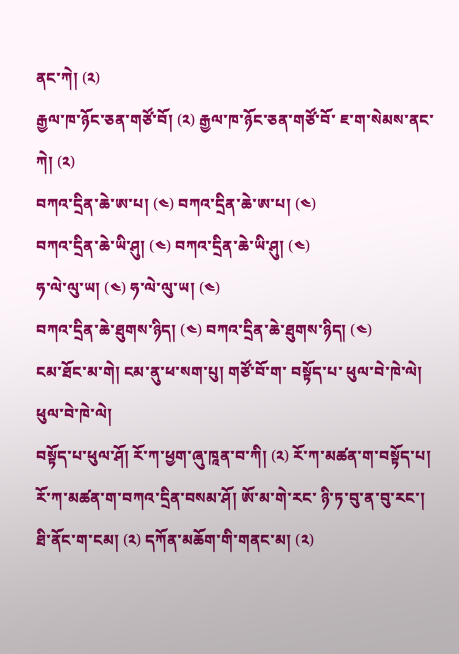ནང་ཀེ། (༢)
རྒྱལ་ཁ་ཉོང་ཅན་གཙོ་བོ། (༢) རྒྱལ་ཁ་ཉོང་ཅན་གཙོ་བོ་ ཇ་ག་སེམས་ནང་ཀེ། (༢)
བཀའ་དྲིན་ཆེ་ཨ་པ། (༤) བཀའ་དྲིན་ཆེ་ཨ་པ། (༤)
བཀའ་དྲིན་ཆེ་ཡི་ཤུ། (༤) བཀའ་དྲིན་ཆེ་ཡི་ཤུ། (༤)
ཧ་ལེ་ལུ་ཡ། (༤) ཧ་ལེ་ལུ་ཡ། (༤)
བཀའ་དྲིན་ཆེ་ཐུགས་ཉིད། (༤) བཀའ་དྲིན་ཆེ་ཐུགས་ཉིད། (༤)
ངམ་ཐོང་མ་གེ། ངམ་ནུ་ཕ་སག་པུ། གཙོ་བོ་ག་ བསྟོད་པ་ ཕུལ་བེ་ཁེ་ལེ། ཕུལ་བེ་ཁེ་ལེ།
བསྟོད་པ་ཕུལ་ཤོ། རོ་ཀ་ཕྱག་ཞུ་ཁཱན་བ་ཀི། (༢) རོ་ཀ་མཚན་ག་བསྟོད་པ།
རོ་ཀ་མཚན་ག་བཀའ་དྲིན་བསམ་ཤོ། ཨོ་མ་གེ་རང་ ཉི་ཏ་བུ་ན་བུ་རང་།
ཐི་ནོང་ག་ངམ། (༢) དཀོན་མཆོག་གི་གནང་མ། (༢)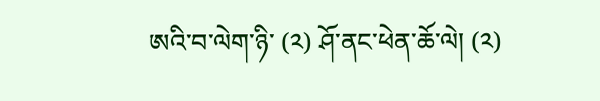ཨའི་བ་ལེག་ཉི་ (༢) ཤོ་ནང་ཕེན་ཆོ་ལེ། (༢)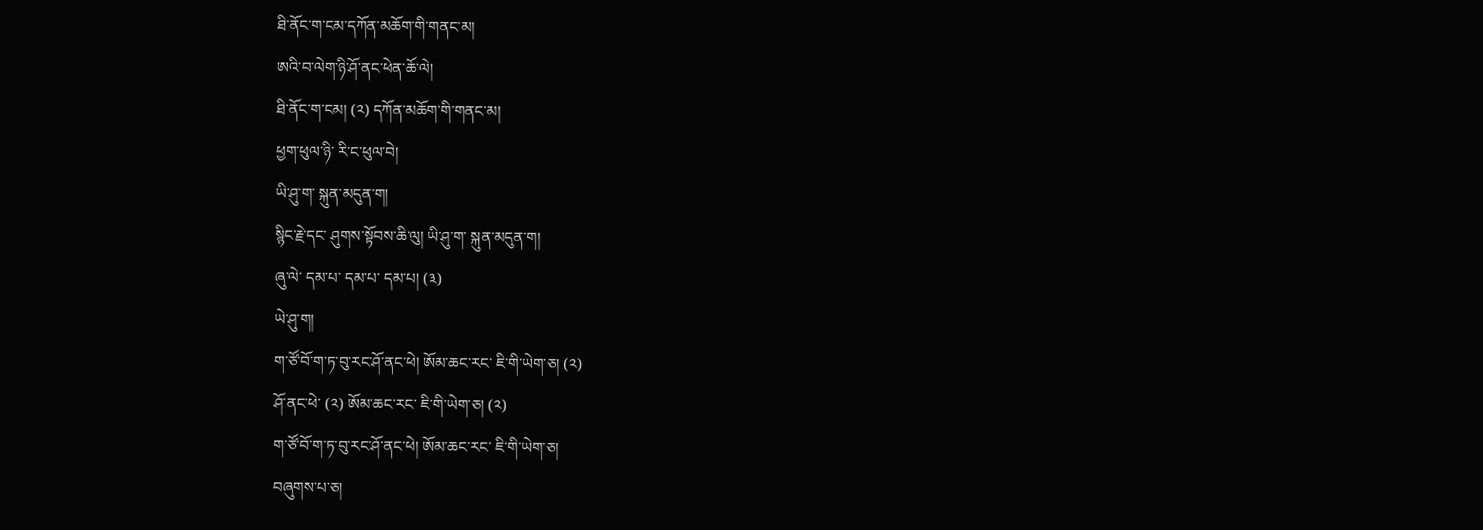ཐི་ནོང་ག་ངམ་དཀོན་མཆོག་གི་གནང་མ།
ཨའི་བ་ལེག་ཉི་ཤོ་ནང་ཕེན་ཆོ་ལེ།
ཐི་ནོང་ག་ངམ། (༢) དཀོན་མཆོག་གི་གནང་མ།
ཕྱག་ཕུལ་ཉི་ རི་ང་ཕུལ་བེ།
ཡི་ཤུ་ག་ སྐུན་མདུན་ག།
སྙིང་རྗེ་དང་ ཤུགས་སྟོབས་ཆི་ལུ། ཡི་ཤུ་ག་ སྐུན་མདུན་ག།
ཞུ་ལེ་ དམ་པ་ དམ་པ་ དམ་པ། (༣)
ཡེ་ཤུ་ག།
ག་ཙོ་བོ་ག་ཏ་བུ་རང་ཤོ་ནང་ཕེ། ཨོམ་ཆང་རང་ ཇི་གི་ཡེག་ཅ། (༢)
ཤོ་ནང་ཕེ་ (༢) ཨོམ་ཆང་རང་ ཇི་གི་ཡེག་ཅ། (༢)
ག་ཙོ་བོ་ག་ཏ་བུ་རང་ཤོ་ནང་ཕེ། ཨོམ་ཆང་རང་ ཇི་གི་ཡེག་ཅ།
བཞུགས་པ་ཅ།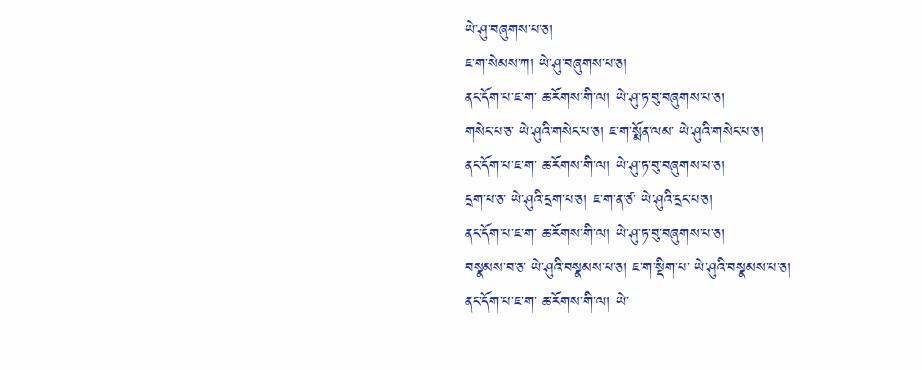ཡེ་ཤུ་བཞུགས་པ་ཅ།
ཇ་ག་སེམས་ཀ། ཡེ་ཤུ་བཞུགས་པ་ཅ།
ནང་དོག་པ་ཇ་ག་ ཆ་རོགས་གི་ལ། ཡེ་ཤུ་ཏ་བུ་བཞུགས་པ་ཅ།
གསེང་པ་ཅ་ ཡེ་ཤུའི་གསེང་པ་ཅ། ཇ་ག་སྨོན་ལམ་ ཡེ་ཤུའི་གསེང་པ་ཅ།
ནང་དོག་པ་ཇ་ག་ ཆ་རོགས་གི་ལ། ཡེ་ཤུ་ཏ་བུ་བཞུགས་པ་ཅ།
དྲག་པ་ཅ་ ཡེ་ཤུའི་དྲག་པ་ཅ། ཇ་ག་ན་ཙ་ ཡེ་ཤུའི་དྲང་པ་ཅ།
ནང་དོག་པ་ཇ་ག་ ཆ་རོགས་གི་ལ། ཡེ་ཤུ་ཏ་བུ་བཞུགས་པ་ཅ།
བསྣམས་བ་ཅ་ ཡེ་ཤུའི་བསྣམས་པ་ཅ། ཇ་ག་སྡིག་པ་ ཡེ་ཤུའི་བསྣམས་པ་ཅ།
ནང་དོག་པ་ཇ་ག་ ཆ་རོགས་གི་ལ། ཡེ་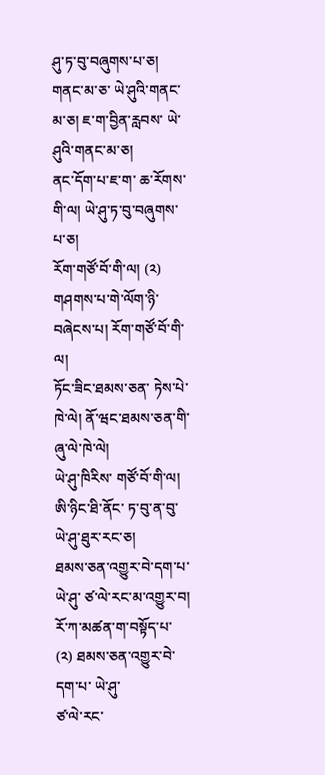ཤུ་ཏ་བུ་བཞུགས་པ་ཅ།
གནང་མ་ཅ་ ཡེ་ཤུའི་གནང་མ་ཅ། ཇ་ག་བྱིན་རླབས་ ཡེ་ཤུའི་གནང་མ་ཅ།
ནང་དོག་པ་ཇ་ག་ ཆ་རོགས་གི་ལ། ཡེ་ཤུ་ཏ་བུ་བཞུགས་པ་ཅ།
རོག་གཙོ་བོ་གི་ལ། (༢) གཤགས་པ་གེ་ལོག་ཉི་བཞེངས་པ། རོག་གཙོ་བོ་གི་ལ།
ཏོང་ཟིང་ཐམས་ཅན་ ཏེས་པེ་ཁེ་ལེ། ནོ་ཝང་ཐམས་ཅན་གི་ ཞུ་ལེ་ཁེ་ལེ།
ཡེ་ཤུ་ཁིརིས་ གཙོ་བོ་གི་ལ།
ཨི་ཉིང་ཐི་ནོང་ ཏ་བུ་ན་བུ་ ཡེ་ཤུ་ཐུར་རང་ཅ།
ཐམས་ཅན་འགྱུར་བེ་དག་པ་ ཡེ་ཤུ་ ཙ་ལེ་རང་མ་འགྱུར་བ།
རོ་ཀ་མཚན་ག་བསྟོད་པ་ (༢) ཐམས་ཅན་འགྱུར་བེ་དག་པ་ ཡེ་ཤུ་
ཙ་ལེ་རང་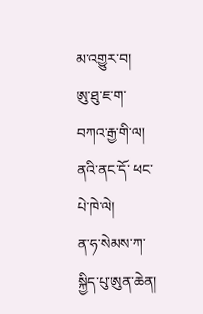མ་འགྱུར་བ།
ཨུ་ཐུ་ཇ་ག་ བཀའ་རྒྱ་གི་ལ། ནའི་ནང་དོ་ ཕང་པེ་ཁེ་ལེ།
ན་ཧ་སེམས་ཀ་ སྐྱིད་པུ་ཨུན་ཆེན།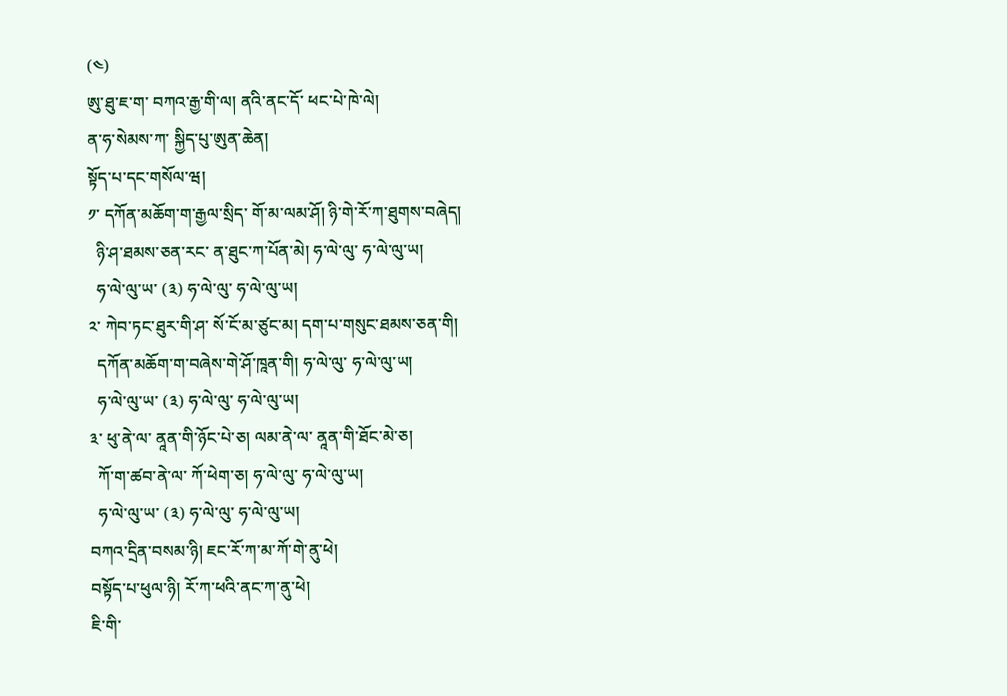(༤)
ཨུ་ཐུ་ཇ་ག་ བཀའ་རྒྱ་གི་ལ། ནའི་ནང་དོ་ ཕང་པེ་ཁེ་ལེ།
ན་ཧ་སེམས་ཀ་ སྐྱིད་པུ་ཨུན་ཆེན།
སྟོད་པ་དང་གསོལ་ཝ།
༡་ དཀོན་མཆོག་ག་རྒྱལ་སྲིད་ གོ་མ་ལམ་ཤོ། ཉི་གེ་རོ་ཀ་ཐུགས་བཞེད།
  ཉི་ཤ་ཐམས་ཅན་རང་ ན་ཐུང་ཀ་པོན་མེ། ཧ་ལེ་ལུ་ ཧ་ལེ་ལུ་ཡ།
  ཧ་ལེ་ལུ་ཡ་ (༣) ཧ་ལེ་ལུ་ ཧ་ལེ་ལུ་ཡ།
༢་ ཀེབ་ཏང་ཐུར་གི་ཤ་ སོ་ངོ་མ་ཙུང་མ། དག་པ་གསུང་ཐམས་ཅན་གི།
  དཀོན་མཆོག་ག་བཞེས་གེ་ཤོ་ཁཱན་གི། ཧ་ལེ་ལུ་ ཧ་ལེ་ལུ་ཡ།
  ཧ་ལེ་ལུ་ཡ་ (༣) ཧ་ལེ་ལུ་ ཧ་ལེ་ལུ་ཡ།
༣་ ཕུ་ནེ་ལ་ ནཱན་གི་ཉོང་པེ་ཅ། ལམ་ནེ་ལ་ ནཱན་གི་ཐོང་མེ་ཅ།
  ཀོ་ག་ཚབ་ནེ་ལ་ ཀོ་ཕེག་ཅ། ཧ་ལེ་ལུ་ ཧ་ལེ་ལུ་ཡ།
  ཧ་ལེ་ལུ་ཡ་ (༣) ཧ་ལེ་ལུ་ ཧ་ལེ་ལུ་ཡ།
བཀའ་དྲིན་བསམ་ཉི། ཇང་རོ་ཀ་མ་ཀོ་གེ་ནུ་ཕེ།
བསྟོད་པ་ཕུལ་ཉི། རོ་ཀ་ཕའི་ནང་ཀ་ནུ་ཕེ།
ཇི་གི་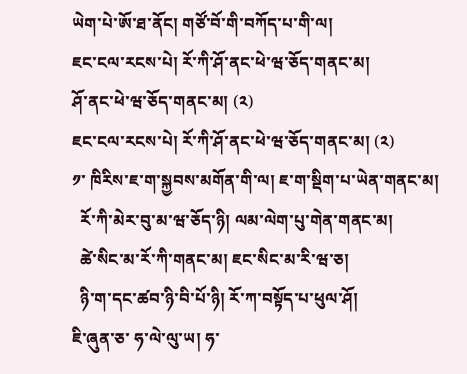ཡེག་པེ་ཨོ་ཐ་ནོང། གཙོ་བོ་གི་བཀོད་པ་གི་ལ།
ཇང་ངལ་རངས་པེ། རོ་ཀི་ཤོ་ནང་ཕེ་ཝ་ཅོད་གནང་མ།
ཤོ་ནང་ཕེ་ཝ་ཅོད་གནང་མ། (༢)
ཇང་ངལ་རངས་པེ། རོ་ཀི་ཤོ་ནང་ཕེ་ཝ་ཅོད་གནང་མ། (༢)
༡་ ཁིརིས་ཇ་ག་སྐྱབས་མགོན་གི་ལ། ཇ་ག་སྡིག་པ་ཡེན་གནང་མ།
  རོ་ཀི་མེར་བུ་མ་ཝ་ཅོད་ཉི། ལམ་ལེག་པུ་གེན་གནང་མ།
  ཚེ་སིང་མ་རོ་ཀི་གནང་མ། ཇང་སིང་མ་རི་ཝ་ཅ།
  ཉི་ག་དང་ཚབ་ཉི་བི་པོ་ཉི། རོ་ཀ་བསྟོད་པ་ཕུལ་ཤོ།
ཇི་ཞུན་ཅ་ ཧ་ལེ་ལུ་ཡ། ཧ་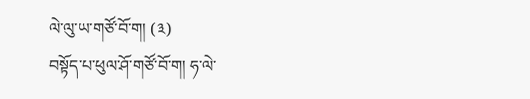ལེ་ལུ་ཡ་གཙོ་བོ་ག། (༣)
བསྟོད་པ་ཕུལ་ཤོ་གཙོ་བོ་ག། ཧ་ལེ་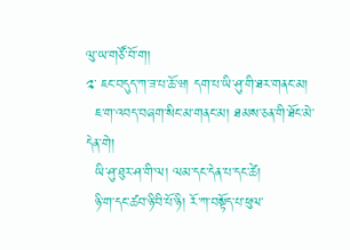ལུ་ཡ་གཙོ་བོ་ག།
༢་ ཇང་བདུད་ཀ་ཟ་པ་ཆོ་ཝ། དག་པ་ཡི་ཤུ་གི་ཐར་གནང་མ།
  ཇ་ག་འབད་བཞག་སིང་མ་གནང་མ། ཐམས་ཅན་གི་ཐོང་མེ་དེན་གེ།
  ཡི་ཤུ་ཐུར་ཤ་གི་ལ། ལམ་དང་དེན་པ་དང་ཚེ།
  ཉི་ག་དང་ཚབ་ཉི་བི་པོ་ཉི། རོ་ཀ་བསྟོད་པ་ཕུལ་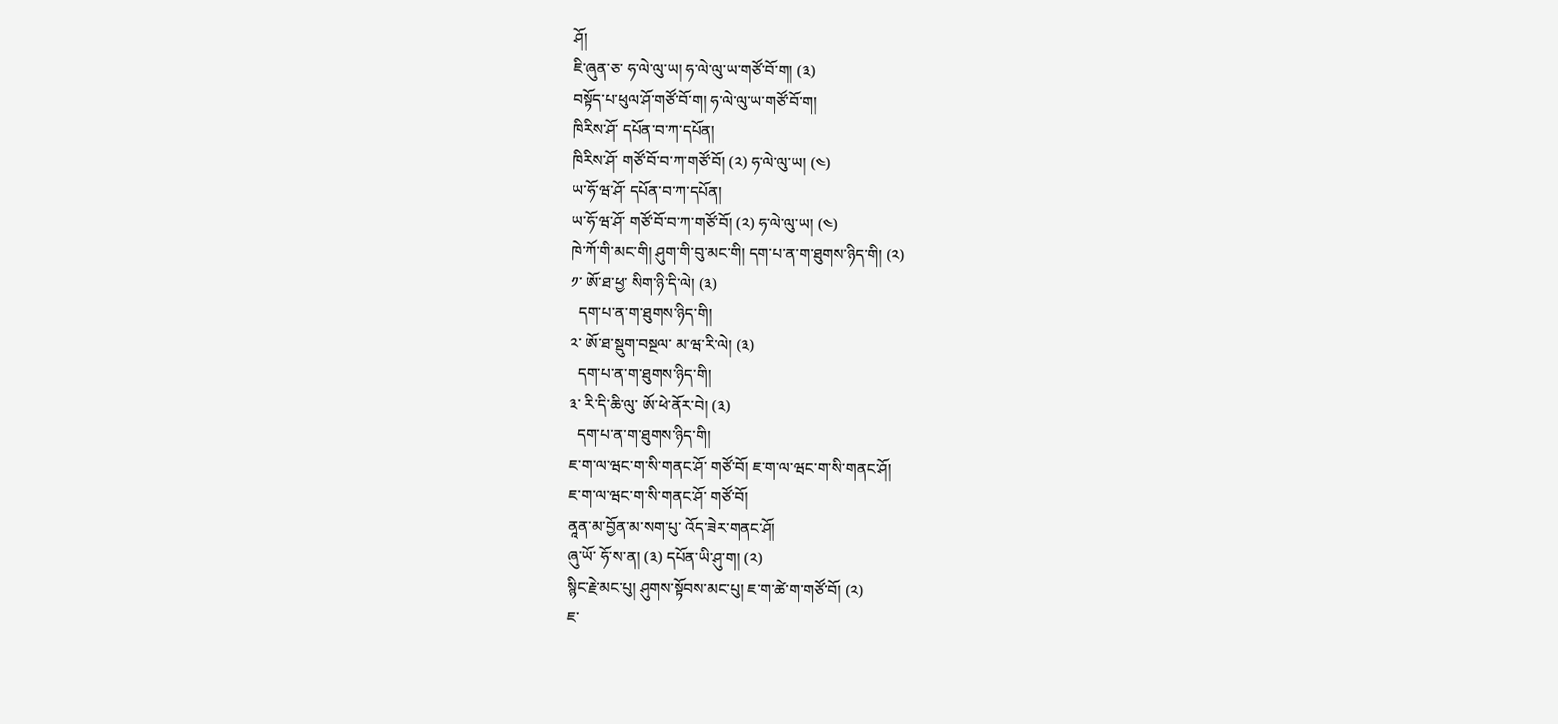ཤོ།
ཇི་ཞུན་ཅ་ ཧ་ལེ་ལུ་ཡ། ཧ་ལེ་ལུ་ཡ་གཙོ་བོ་ག། (༣)
བསྟོད་པ་ཕུལ་ཤོ་གཙོ་བོ་ག། ཧ་ལེ་ལུ་ཡ་གཙོ་བོ་ག།
ཁིརིས་ཤོ་ དཔོན་བ་ཀ་དཔོན།
ཁིརིས་ཤོ་ གཙོ་བོ་བ་ཀ་གཙོ་བོ། (༢) ཧ་ལེ་ལུ་ཡ། (༤)
ཡ་ཧོ་ཝ་ཤོ་ དཔོན་བ་ཀ་དཔོན།
ཡ་ཧོ་ཝ་ཤོ་ གཙོ་བོ་བ་ཀ་གཙོ་བོ། (༢) ཧ་ལེ་ལུ་ཡ། (༤)
ཁེ་ཀོ་གི་མང་གི། ཤུག་གི་བུ་མང་གི། དག་པ་ན་ག་ཐུགས་ཉིད་གི། (༢)
༡་ ཨོ་ཐ་ཕྱ་ སིག་ཉི་དི་ལེ། (༣)
  དག་པ་ན་ག་ཐུགས་ཉིད་གི།
༢་ ཨོ་ཐ་སྡུག་བསྔལ་ མ་ཝ་རི་ལེ། (༣)
  དག་པ་ན་ག་ཐུགས་ཉིད་གི།
༣་ རི་དི་ཆི་ལུ་ ཨོ་ཕེ་ནོར་བེ། (༣)
  དག་པ་ན་ག་ཐུགས་ཉིད་གི།
ཇ་ག་ལ་ཝང་ག་སི་གནང་ཤོ་ གཙོ་བོ། ཇ་ག་ལ་ཝང་ག་སི་གནང་ཤོ།
ཇ་ག་ལ་ཝང་ག་སི་གནང་ཤོ་ གཙོ་བོ།
ནཱན་མ་བྱོན་མ་སག་པུ་ འོད་ཟེར་གནང་ཤོ།
ཞུ་ཡོ་ ཧོ་ས་ན། (༣) དཔོན་ཡི་ཤུ་ག། (༢)
སྙིང་རྗེ་མང་པུ། ཤུགས་སྟོབས་མང་པུ། ཇ་ག་ཚེ་ག་གཙོ་བོ། (༢)
ཇ་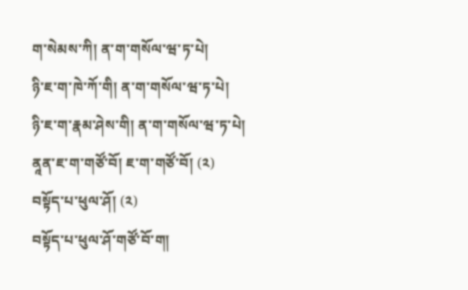ག་སེམས་ཀི། ན་ག་གསོལ་ཝ་ཏ་པེ།
ཉི་ཇ་ག་ཁེ་ཀོ་གི། ན་ག་གསོལ་ཝ་ཏ་པེ།
ཉི་ཇ་ག་རྣམ་ཤེས་གི། ན་ག་གསོལ་ཝ་ཏ་པེ།
ནཱན་ཇ་ག་གཙོ་བོ། ཇ་ག་གཙོ་བོ། (༢)
བསྟོད་པ་ཕུལ་ཤོ། (༢)
བསྟོད་པ་ཕུལ་ཤོ་གཙོ་བོ་ག།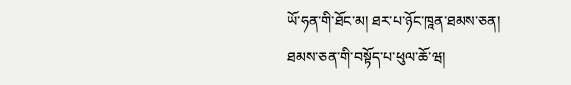ཡོ་ཧན་གི་ཐོང་མ། ཐར་པ་ཉོང་ཁཱན་ཐམས་ཅན།
ཐམས་ཅན་གི་བསྟོད་པ་ཕུལ་ཆོ་ཝ།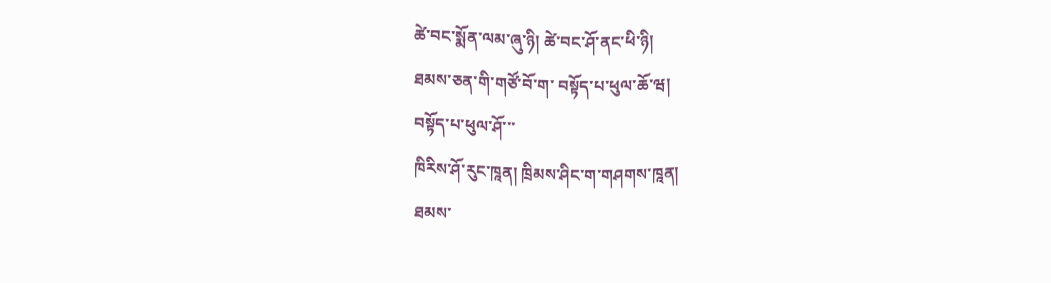ཚེ་བང་སྨོན་ལམ་ཞུ་ཉི། ཚེ་བང་ཤོ་ནང་ཕི་ཉི།
ཐམས་ཅན་གི་གཙོ་བོ་ག་ བསྟོད་པ་ཕུལ་ཆོ་ཝ།
བསྟོད་པ་ཕུལ་ཤོ་་་
ཁིརིས་ཤོ་རུང་ཁཱན། ཁྲིམས་ཤིང་ག་གཤགས་ཁཱན།
ཐམས་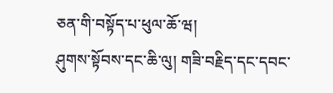ཅན་གི་བསྟོད་པ་ཕུལ་ཆོ་ཝ།
ཤུགས་སྟོབས་དང་ཆི་ལུ། གཟི་བརྗིད་དང་དབང་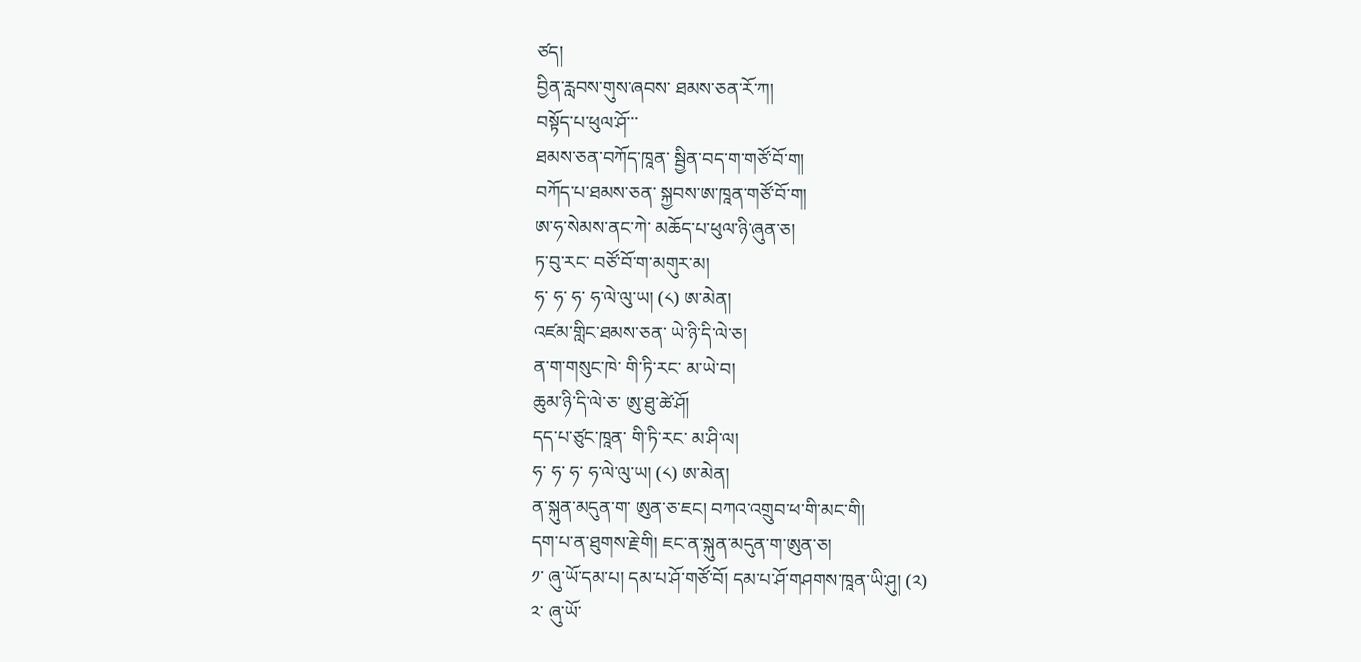ཙད།
བྱིན་རླབས་གུས་ཞབས་ ཐམས་ཅན་རོ་ཀ།
བསྟོད་པ་ཕུལ་ཤོ་་་
ཐམས་ཅན་བཀོད་ཁཱན་ སྦྱིན་བད་ག་གཙོ་བོ་ག།
བཀོད་པ་ཐམས་ཅན་ སྐྱབས་ཨ་ཁཱན་གཙོ་བོ་ག།
ཨ་ཧ་སེམས་ནང་ཀེ་ མཆོད་པ་ཕུལ་ཉི་ཞུན་ཅ།
ཏ་བུ་རང་ བཙོ་བོ་ག་མགུར་མ།
ཧ་ ཧ་ ཧ་ ཧ་ལེ་ལུ་ཡ། (༨) ཨ་མེན།
འཛམ་གླིང་ཐམས་ཅན་ ཡེ་ཉི་དི་ལེ་ཅ།
ན་ག་གསུང་ཁེ་ གི་ཏི་རང་ མ་ཡེ་བ།
ཆུམ་ཉི་དི་ལེ་ཅ་ ཨུ་ཐུ་ཚེ་ཤོ།
དད་པ་ཙུང་ཁཱན་ གི་ཏི་རང་ མ་ཤི་ལ།
ཧ་ ཧ་ ཧ་ ཧ་ལེ་ལུ་ཡ། (༨) ཨ་མེན།
ན་སྐུན་མདུན་ག་ ཨུན་ཅ་ཇང། བཀའ་འགྲུབ་ཕ་གི་མང་གི།
དག་པ་ན་ཐུགས་རྗེ་གི། ཇང་ན་སྐུན་མདུན་ག་ཨུན་ཅ།
༡་ ཞུ་ཡོ་དམ་པ། དམ་པ་ཤོ་གཙོ་བོ། དམ་པ་ཤོ་གཤགས་ཁཱན་ཡི་ཤུ། (༢)
༢་ ཞུ་ཡོ་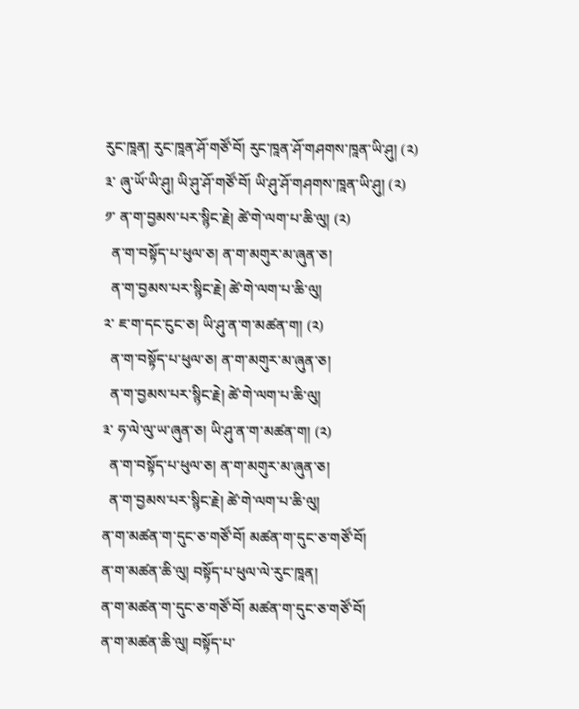རུང་ཁཱན། རུང་ཁཱན་ཤོ་གཙོ་བོ། རུང་ཁཱན་ཤོ་གཤགས་ཁཱན་ཡི་ཤུ། (༢)
༣་ ཞུ་ཡོ་ཡི་ཤུ། ཡི་ཤུ་ཤོ་གཙོ་བོ། ཡི་ཤུ་ཤོ་གཤགས་ཁཱན་ཡི་ཤུ། (༢)
༡་ ན་ག་བྱམས་པར་སྙིང་རྗེ། ཚེ་གེ་ལག་པ་ཆི་ལུ། (༢)
  ན་ག་བསྟོད་པ་ཕུལ་ཅ། ན་ག་མགུར་མ་ཞུན་ཅ།
  ན་ག་བྱམས་པར་སྙིང་རྗེ། ཚེ་གེ་ལག་པ་ཆི་ལུ།
༢་ ཇ་ག་དང་ངུང་ཅ། ཡི་ཤུ་ན་ག་མཚན་ག། (༢)
  ན་ག་བསྟོད་པ་ཕུལ་ཅ། ན་ག་མགུར་མ་ཞུན་ཅ།
  ན་ག་བྱམས་པར་སྙིང་རྗེ། ཚེ་གེ་ལག་པ་ཆི་ལུ།
༣་ ཧ་ལེ་ལུ་ཡ་ཞུན་ཅ། ཡི་ཤུ་ན་ག་མཚན་ག། (༢)
  ན་ག་བསྟོད་པ་ཕུལ་ཅ། ན་ག་མགུར་མ་ཞུན་ཅ།
  ན་ག་བྱམས་པར་སྙིང་རྗེ། ཚེ་གེ་ལག་པ་ཆི་ལུ།
ན་ག་མཚན་ག་དུང་ཅ་གཙོ་བོ། མཚན་ག་དུང་ཅ་གཙོ་བོ།
ན་ག་མཚན་ཆི་ལུ། བསྟོད་པ་ཕུལ་ལེ་རུང་ཁཱན།
ན་ག་མཚན་ག་དུང་ཅ་གཙོ་བོ། མཚན་ག་དུང་ཅ་གཙོ་བོ།
ན་ག་མཚན་ཆི་ལུ། བསྟོད་པ་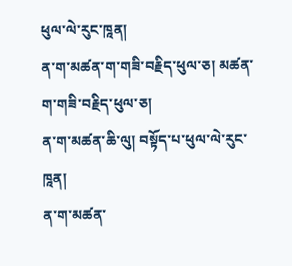ཕུལ་ལེ་རུང་ཁཱན།
ན་ག་མཚན་ག་གཟི་བརྗིད་ཕུལ་ཅ། མཚན་ག་གཟི་བརྗིད་ཕུལ་ཅ།
ན་ག་མཚན་ཆི་ལུ། བསྟོད་པ་ཕུལ་ལེ་རུང་ཁཱན།
ན་ག་མཚན་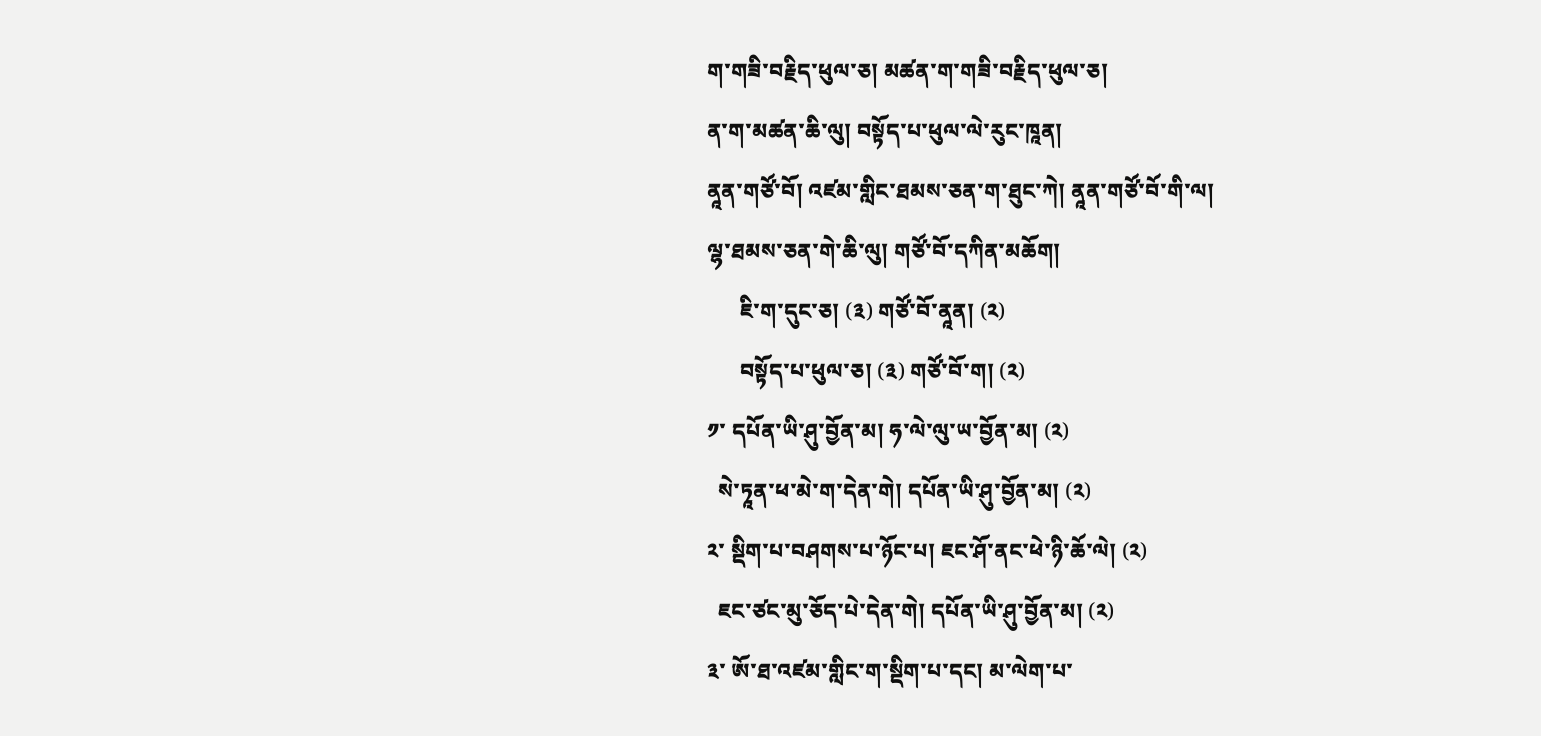ག་གཟི་བརྗིད་ཕུལ་ཅ། མཚན་ག་གཟི་བརྗིད་ཕུལ་ཅ།
ན་ག་མཚན་ཆི་ལུ། བསྟོད་པ་ཕུལ་ལེ་རུང་ཁཱན།
ནཱན་གཙོ་བོ། འཛམ་གླིང་ཐམས་ཅན་ག་ཐུང་ཀེ། ནཱན་གཙོ་བོ་གི་ལ།
ལྷ་ཐམས་ཅན་གེ་ཆི་ལུ། གཙོ་བོ་དཀིན་མཆོག།
      ཇི་ག་དུང་ཅ། (༣) གཙོ་བོ་ནཱན། (༢)
      བསྟོད་པ་ཕུལ་ཅ། (༣) གཙོ་བོ་ག། (༢)
༡་ དཔོན་ཡི་ཤུ་བྱོན་མ། ཧ་ལེ་ལུ་ཡ་བྱོན་མ། (༢)
  སེ་ཏཱན་ཕ་མེ་ག་དེན་གེ། དཔོན་ཡི་ཤུ་བྱོན་མ། (༢)
༢་ སྡིག་པ་བཤགས་པ་ཉོང་པ། ཇང་ཤོ་ནང་ཕེ་ཉི་ཆོ་ལེ། (༢)
  ཇང་ཙང་མུ་ཅོད་པེ་དེན་གེ། དཔོན་ཡི་ཤུ་བྱོན་མ། (༢)
༣་ ཨོ་ཐ་འཛམ་གླིང་ག་སྡིག་པ་དང། མ་ལེག་པ་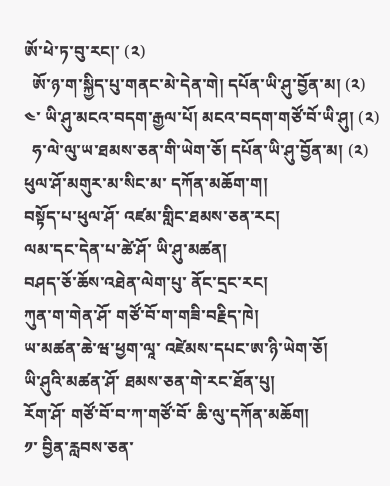ཨོ་ཕེ་ཏ་བུ་རང།་ (༢)
  ཨོ་ཉ་ག་སྐྱིད་པུ་གནང་མེ་དེན་གེ། དཔོན་ཡི་ཤུ་བྱོན་མ། (༢)
༤་ ཡི་ཤུ་མངའ་བདག་རྒྱལ་པོ། མངའ་བདག་གཙོ་བོ་ཡི་ཤུ། (༢)
  ཧ་ལེ་ལུ་ཡ་ཐམས་ཅན་གི་ཡེག་ཅོ། དཔོན་ཡི་ཤུ་བྱོན་མ། (༢)
ཕུལ་ཤོ་མགུར་མ་སིང་མ་ དཀོན་མཆོག་ག།
བསྟོད་པ་ཕུལ་ཤོ་ འཛམ་གླིང་ཐམས་ཅན་རང།
ལམ་དང་དེན་པ་ཚེ་ཤོ་ ཡི་ཤུ་མཚན།
བཤད་ཅོ་ཆོས་འཐེན་ལེག་པུ་ ནོང་དྲང་རང།
ཀུན་ག་གེན་ཤོ་ གཙོ་བོ་ག་གཟི་བརྗིད་ཁེ།
ཡ་མཚན་ཆེ་ཝ་ཕྱག་ལཱ་ འཛེམས་དཔང་ཨ་ཉི་ཡེག་ཅོ།
ཡི་ཤུའི་མཚན་ཤོ་ ཐམས་ཅན་གེ་རང་ཐོན་པུ།
རོག་ཤོ་ གཙོ་བོ་བ་ཀ་གཙོ་བོ་ ཆི་ལུ་དཀོན་མཆོག།
༡་ བྱིན་རླབས་ཅན་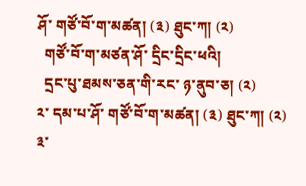ཤོ་ གཙོ་བོ་ག་མཚན། (༣) ཐུང་ཀ། (༢)
  གཙོ་བོ་ག་མཙན་ཤོ་ དྲིང་དྲིང་ཕའི།
  དྲང་པུ་ཐམས་ཅན་གི་རང་ ཉ་ནུབ་ཅ། (༢)
༢་ དམ་པ་ཤོ་ གཙོ་བོ་ག་མཚན། (༣) ཐུང་ཀ། (༢)
༣་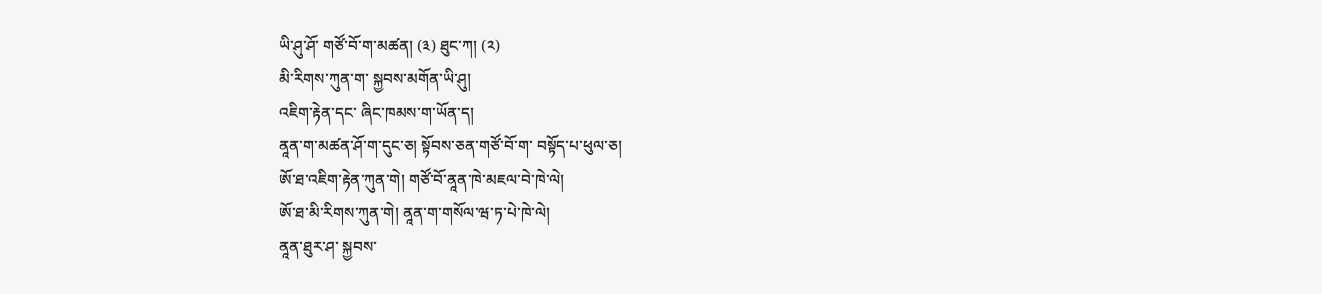ཡི་ཤུ་ཤོ་ གཙོ་བོ་ག་མཚན། (༣) ཐུང་ཀ། (༢)
མི་རིགས་ཀུན་ག་ སྐྱབས་མགོན་ཡི་ཤུ།
འཇིག་རྟེན་དང་ ཞིང་ཁམས་ག་ཡོན་ད།
ནཱན་ག་མཚན་ཤོ་ག་དུང་ཅ། སྟོབས་ཅན་གཙོ་བོ་ག་ བསྟོད་པ་ཕུལ་ཅ།
ཨོ་ཐ་འཇིག་རྟེན་ཀུན་གེ། གཙོ་བོ་ནཱན་ཁེ་མཇལ་བེ་ཁེ་ལེ།
ཨོ་ཐ་མི་རིགས་ཀུན་གེ། ནཱན་ག་གསོལ་ཝ་ཏ་པེ་ཁེ་ལེ།
ནཱན་ཐུར་ཤ་ སྐྱབས་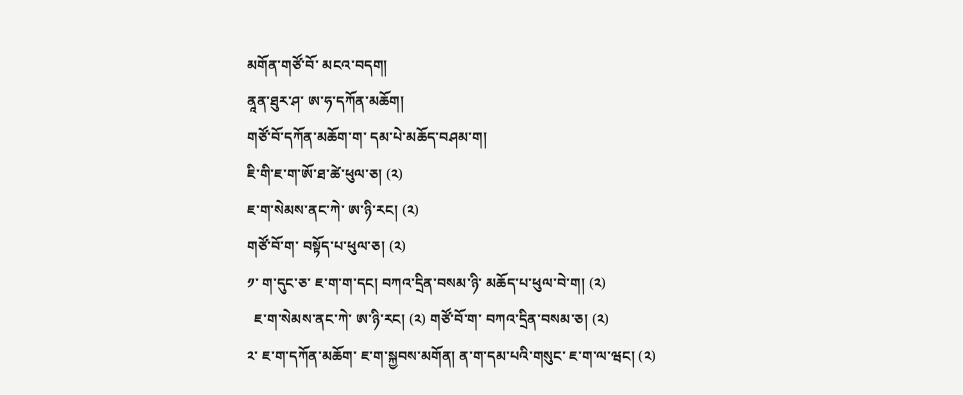མགོན་གཙོ་བོ་ མངའ་བདག།
ནཱན་ཐུར་ཤ་ ཨ་ཧ་དཀོན་མཆོག།
གཙོ་བོ་དཀོན་མཆོག་ག་ དམ་པེ་མཆོད་བཤམ་ག།
ཇི་གི་ཇ་ག་ཨོ་ཐ་ཚེ་ཕུལ་ཅ། (༢)
ཇ་ག་སེམས་ནང་ཀེ་ ཨ་ཉི་རང། (༢)
གཙོ་བོ་ག་ བསྟོད་པ་ཕུལ་ཅ། (༢)
༡་ ག་དུང་ཅ་ ཇ་ག་ག་དང། བཀའ་དྲིན་བསམ་ཉི་ མཆོད་པ་ཕུལ་བེ་ག། (༢)
  ཇ་ག་སེམས་ནང་ཀེ་ ཨ་ཉི་རང། (༢) གཙོ་བོ་ག་ བཀའ་དྲིན་བསམ་ཅ། (༢)
༢་ ཇ་ག་དཀོན་མཆོག་ ཇ་ག་སྐྱབས་མགོན། ན་ག་དམ་པའི་གསུང་ ཇ་ག་ལ་ཝང། (༢)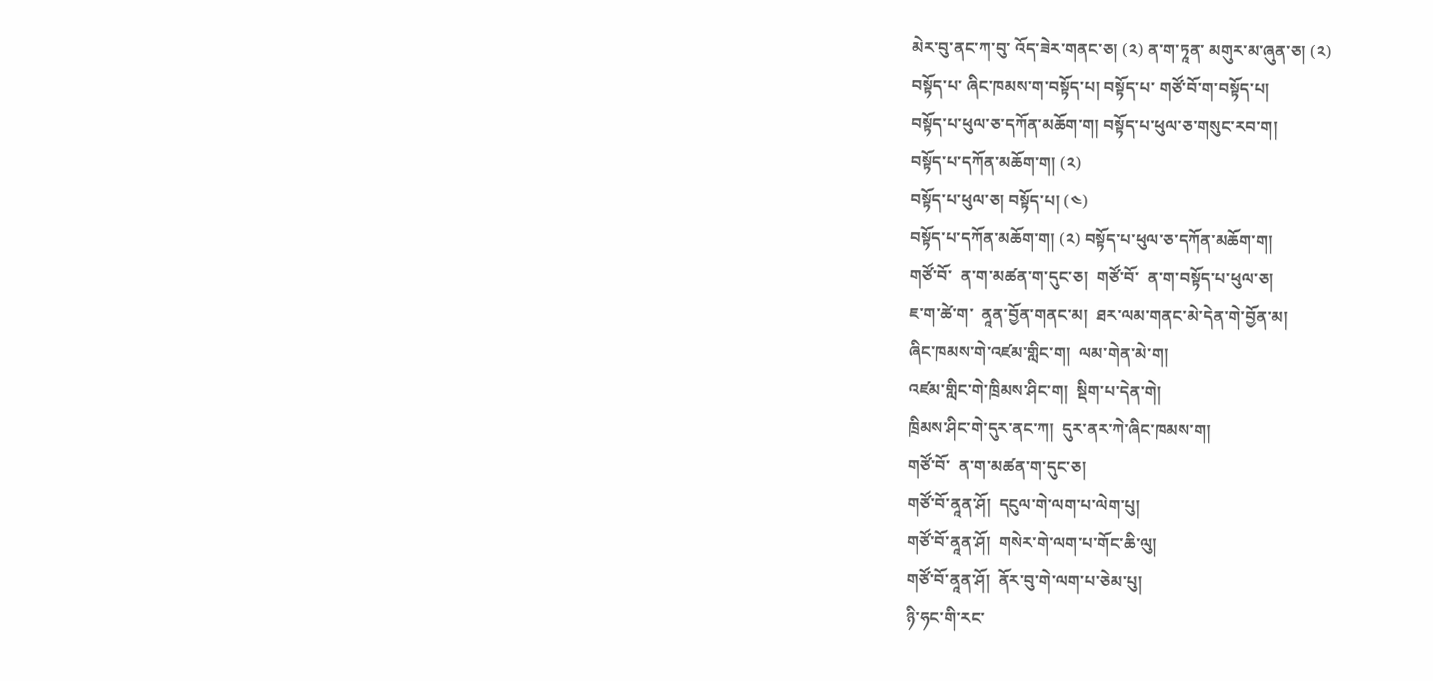མེར་བུ་ནང་ཀ་བུ་ འོད་ཟེར་གནང་ཅ། (༢) ན་ག་ཏཱན་ མགུར་མ་ཞུན་ཅ། (༢)
བསྟོད་པ་ ཞིང་ཁམས་ག་བསྟོད་པ། བསྟོད་པ་ གཙོ་བོ་ག་བསྟོད་པ།
བསྟོད་པ་ཕུལ་ཅ་དཀོན་མཆོག་ག། བསྟོད་པ་ཕུལ་ཅ་གསུང་རབ་ག།
བསྟོད་པ་དཀོན་མཆོག་ག། (༢)
བསྟོད་པ་ཕུལ་ཅ། བསྟོད་པ། (༤)
བསྟོད་པ་དཀོན་མཆོག་ག། (༢) བསྟོད་པ་ཕུལ་ཅ་དཀོན་མཆོག་ག།
གཙོ་བོ་  ན་ག་མཚན་ག་དུང་ཅ།  གཙོ་བོ་  ན་ག་བསྟོད་པ་ཕུལ་ཅ།
ཇ་ག་ཚེ་ག་  ནཱན་བྱོན་གནང་མ།  ཐར་ལམ་གནང་མེ་དེན་གེ་བྱོན་མ།
ཞིང་ཁམས་གེ་འཛམ་གླིང་ག།  ལམ་གེན་མེ་ག།
འཛམ་གླིང་གེ་ཁྲིམས་ཤིང་ག།  སྡིག་པ་དེན་གེ།
ཁྲིམས་ཤིང་གེ་དུར་ནང་ཀ།  དུར་ནར་ཀེ་ཞིང་ཁམས་ག།
གཙོ་བོ་  ན་ག་མཚན་ག་དུང་ཅ།
གཙོ་བོ་ནཱན་ཤོ།  དངུལ་གེ་ལག་པ་ལེག་པུ།
གཙོ་བོ་ནཱན་ཤོ།  གསེར་གེ་ལག་པ་གོང་ཆི་ལུ།
གཙོ་བོ་ནཱན་ཤོ།  ནོར་བུ་གེ་ལག་པ་ཅེམ་པུ།
ཉི་ཧང་གི་རང་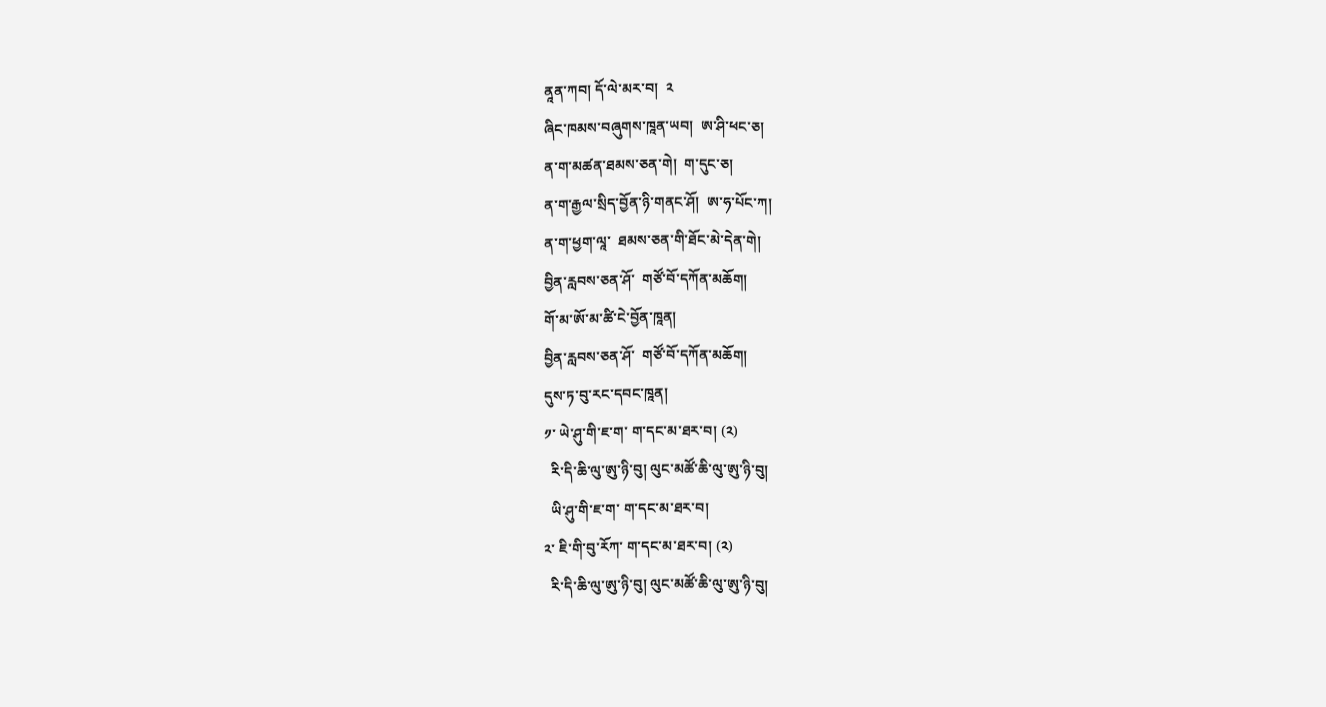ནཱན་ཀབ། དོ་ལེ་མར་བ།  ༢
ཞིང་ཁམས་བཞུགས་ཁཱན་ཡབ།  ཨ་ཤི་ཕང་ཅ།
ན་ག་མཚན་ཐམས་ཅན་གེ།  ག་དུང་ཅ།
ན་ག་རྒྱལ་སྲིད་བྱོན་ཉི་གནང་ཤོ།  ཨ་ཧ་པོང་ཀ།
ན་ག་ཕྱག་ལཱ་  ཐམས་ཅན་གི་ཐོང་མེ་དེན་གེ།
བྱིན་རླབས་ཅན་ཤོ་  གཙོ་བོ་དཀོན་མཆོག།
གོ་མ་ཨོ་མ་ཚི་ངེ་བྱོན་ཁཱན།
བྱིན་རླབས་ཅན་ཤོ་  གཙོ་བོ་དཀོན་མཆོག།
དུས་ཏ་བུ་རང་དབང་ཁཱན།
༡་ ཡེ་ཤུ་གི་ཇ་ག་ ག་དང་མ་ཐར་བ། (༢)
  རི་དི་ཆི་ལུ་ཨུ་ཉི་བུ། ལུང་མཚོ་ཆི་ལུ་ཨུ་ཉི་བུ།
  ཡི་ཤུ་གི་ཇ་ག་ ག་དང་མ་ཐར་བ།
༢་ ཇི་གི་བུ་རོཀ་ ག་དང་མ་ཐར་བ། (༢)
  རི་དི་ཆི་ལུ་ཨུ་ཉི་བུ། ལུང་མཚོ་ཆི་ལུ་ཨུ་ཉི་བུ།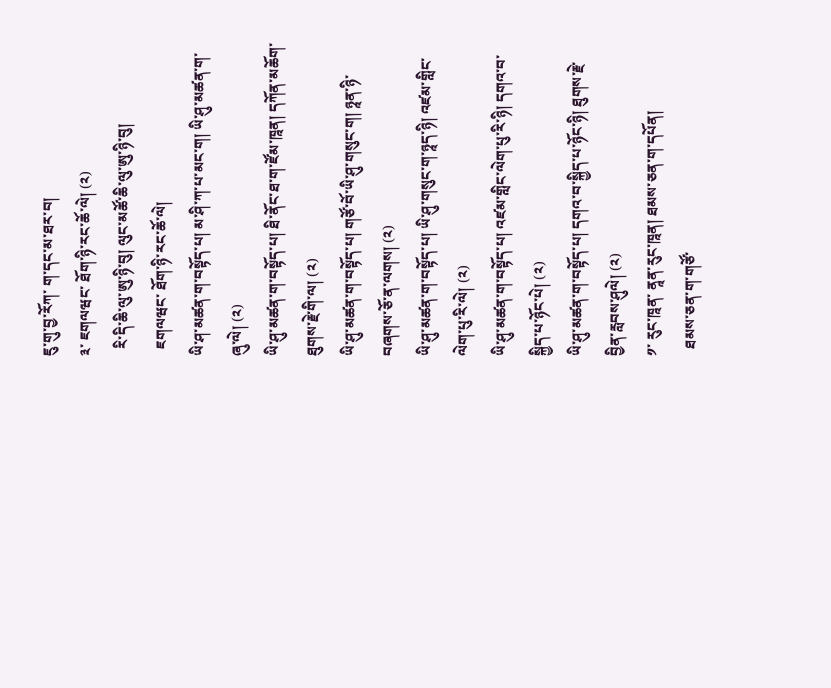ཇུ་གུ་བྱ་རོཀ་ ག་དང་མ་ཐར་བ།
༣་ ཇགལཝང་ ཐོག་ཉི་རང་ཆོ་ལེ། (༢)
  རི་དི་ཆི་ལུ་ཨུ་ཉི་བུ། ལུང་མཚོ་ཆི་ལུ་ཨུ་ཉི་བུ།
  ཇགལཝང་ ཐོག་ཉི་རང་ཆོ་ལེ།
ཡི་ཤ་མཚན་ག་བསྟོད་པ། མ་ཤི་ཀ་པ་མང་ག། ཡི་ཤུ་མཚན་ག་ཞུ་ལེ། (༢)
ཡི་ཤུ་མཚན་ག་བསྟོད་པ། ཐི་ནོང་ཐ་ག་ཛོམ་ཁཱན། དཀོན་མཆོག་ཐུགས་རྗེ་གི་ལ། (༢)
ཡི་ཤུ་མཚན་ག་བསྟོད་པ། གཙོ་བོ་ཡི་ཤུ་གསུང་ག། ཉཱན་ཉི་བཞགས་ཅོ་ན་ལགས། (༢)
ཡི་ཤུ་མཚན་ག་བསྟོད་པ། ཡི་ཤུ་གསུང་ག་ཉཱད་ཉི། འཛམ་གླིང་ལེག་པུ་རི་ལེ། (༢)
ཡི་ཤུ་མཚན་ག་བསྟོད་པ། འཛམ་གླིང་ལེག་པུ་རི་ཉི། དགའ་བ་སྐྱིད་པ་ཉོང་པེ། (༢)
ཡི་ཤུ་མཚན་ག་བསྟོད་པ། དགའ་བ་སྐྱིད་པ་ཉོང་ཉི། ཐུགས་རྗེ་བྱིན་རླབས་ཤུལེ། (༢)
༡་ རུང་ཁཱན་ ནཱན་རུང་ཁཱན། ཐམས་ཅན་ག་དཔོན།
  ཐམས་ཅན་ག་གཙོ་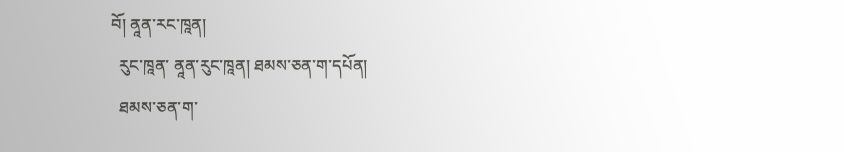བོ། ནཱན་རང་ཁཱན།
  རུང་ཁཱན་ ནཱན་རུང་ཁཱན། ཐམས་ཅན་ག་དཔོན།
  ཐམས་ཅན་ག་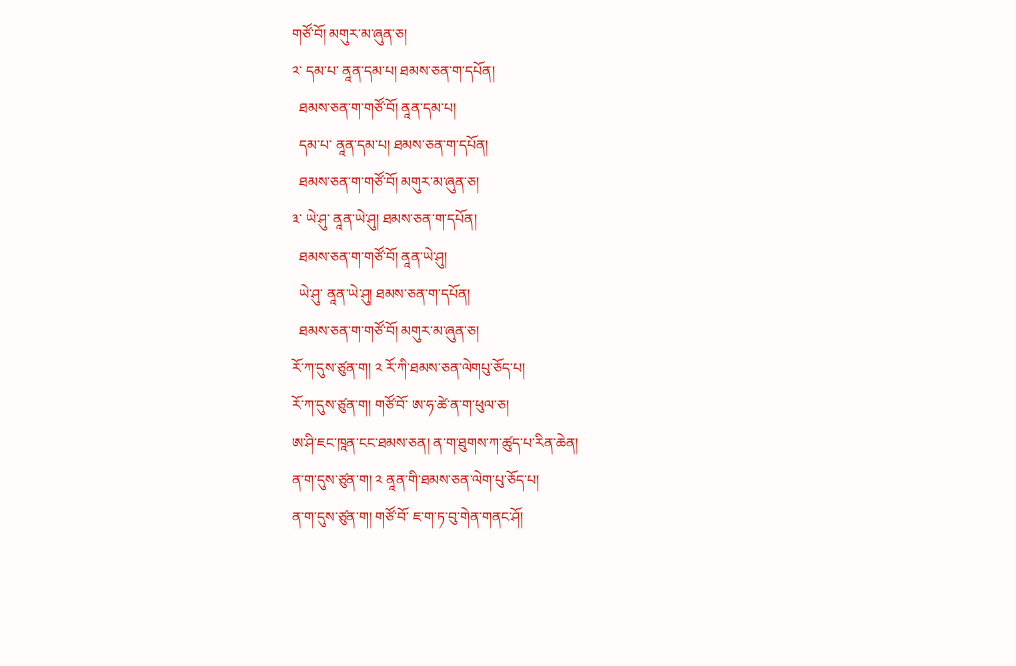གཙོ་བོ། མགུར་མ་ཞུན་ཅ།
༢་ དམ་པ་ ནཱན་དམ་པ། ཐམས་ཅན་ག་དཔོན།
  ཐམས་ཅན་ག་གཙོ་བོ། ནཱན་དམ་པ།
  དམ་པ་ ནཱན་དམ་པ། ཐམས་ཅན་ག་དཔོན།
  ཐམས་ཅན་ག་གཙོ་བོ། མགུར་མ་ཞུན་ཅ།
༣་ ཡེ་ཤུ་ ནཱན་ཡེ་ཤུ། ཐམས་ཅན་ག་དཔོན།
  ཐམས་ཅན་ག་གཙོ་བོ། ནཱན་ཡེ་ཤུ།
  ཡེ་ཤུ་ ནཱན་ཡེ་ཤུ། ཐམས་ཅན་ག་དཔོན།
  ཐམས་ཅན་ག་གཙོ་བོ། མགུར་མ་ཞུན་ཅ།
རོ་ཀ་དུས་ཙུན་ག། ༢ རོ་ཀི་ཐམས་ཅན་ལེགཔུ་ཅོད་པ།
རོ་ཀ་དུས་ཙུན་ག། གཙོ་བོ་ ཨ་ཧ་ཚེ་ན་ག་ཕུལ་ཅ།
ཨ་ཤི་ཇང་ཁཱན་ངང་ཐམས་ཅན། ན་ག་ཐུགས་ཀ་ཚུད་པ་རིན་ཆེན།
ན་ག་དུས་ཙུན་ག། ༢ ནཱན་གི་ཐམས་ཅན་ལེག་པུ་ཅོད་པ།
ན་ག་དུས་ཙུན་ག། གཙོ་བོ་ ཇ་ག་ཏ་བུ་གེན་གནང་ཤོ།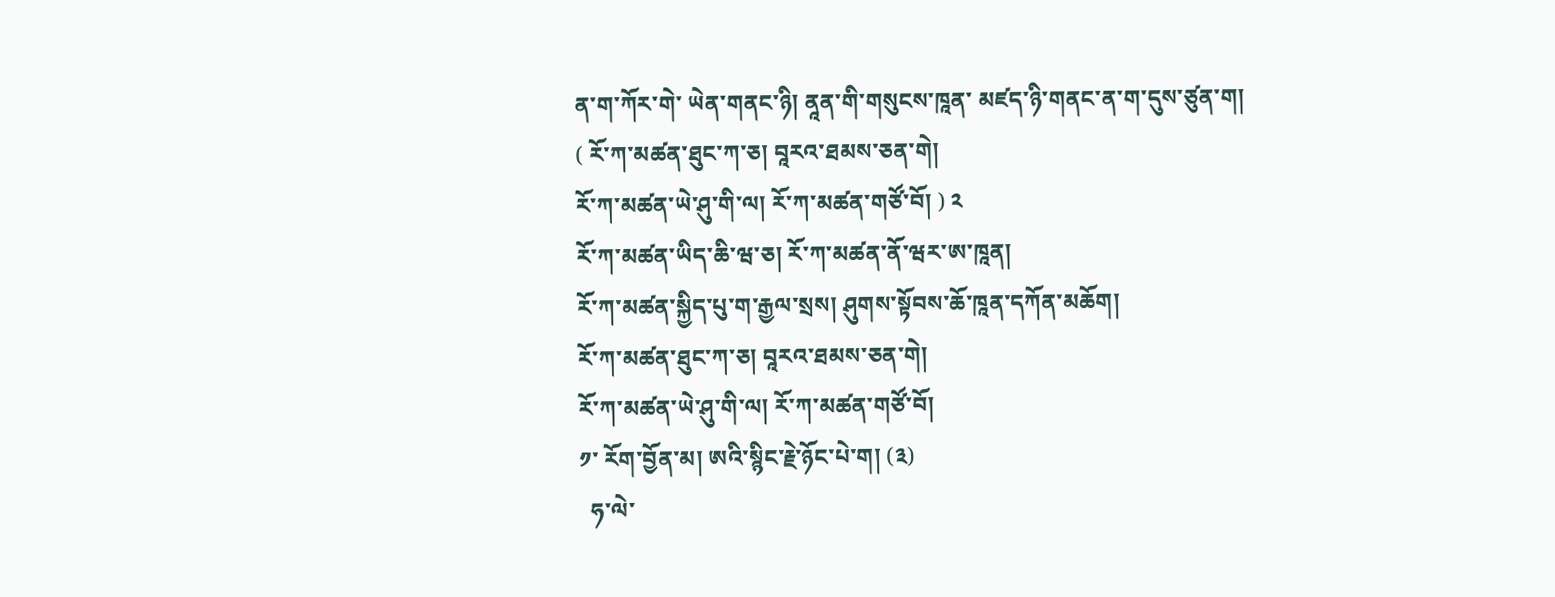ན་ག་ཀོར་གེ་ ཡེན་གནང་ཉི། ནཱན་གི་གསུངས་ཁཱན་ མཛད་ཉི་གནང་ན་ག་དུས་ཙུན་ག།
( རོ་ཀ་མཚན་ཐུང་ཀ་ཅ། བཱརའ་ཐམས་ཅན་གེ།
རོ་ཀ་མཚན་ཡེ་ཤུ་གི་ལ། རོ་ཀ་མཚན་གཙོ་བོ། ) ༢
རོ་ཀ་མཚན་ཡིད་ཆི་ཝ་ཅ། རོ་ཀ་མཚན་ནོ་ཝར་ཨ་ཁཱན།
རོ་ཀ་མཚན་སྐྱིད་པུ་ག་རྒྱལ་སྲས། ཤུགས་སྟོབས་ཆོ་ཁཱན་དཀོན་མཆོག།
རོ་ཀ་མཚན་ཐུང་ཀ་ཅ། བཱརའ་ཐམས་ཅན་གེ།
རོ་ཀ་མཚན་ཡེ་ཤུ་གི་ལ། རོ་ཀ་མཚན་གཙོ་བོ།
༡་ རོག་བྱོན་མ། ཨའི་སྙིང་རྗེ་ཉོང་པེ་ག། (༣)
  ཧ་ལེ་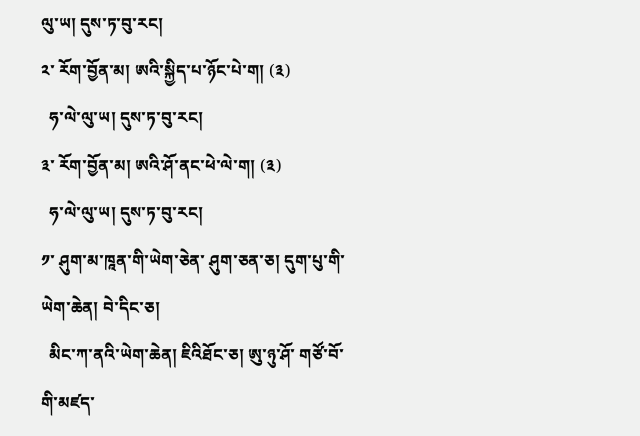ལུ་ཡ། དུས་ཏ་བུ་རང།
༢་ རོག་བྱོན་མ། ཨའི་སྐྱིད་པ་ཉོང་པེ་ག། (༣)
  ཧ་ལེ་ལུ་ཡ། དུས་ཏ་བུ་རང།
༣་ རོག་བྱོན་མ། ཨའི་ཤོ་ནང་ཕེ་ལེ་ག། (༣)
  ཧ་ལེ་ལུ་ཡ། དུས་ཏ་བུ་རང།
༡་ ཤུག་མ་ཁཱན་གི་ཡེག་ཅེན་ ཤུག་ཅན་ཅ། དུག་པུ་གི་ཡེག་ཆེན། བེ་དིང་ཅ།
  མིང་ཀ་ནའི་ཡེག་ཆེན། ཇིའིཐོང་ཅ། ཨུ་ཉུ་ཤོ་ གཙོ་བོ་གི་མཛད་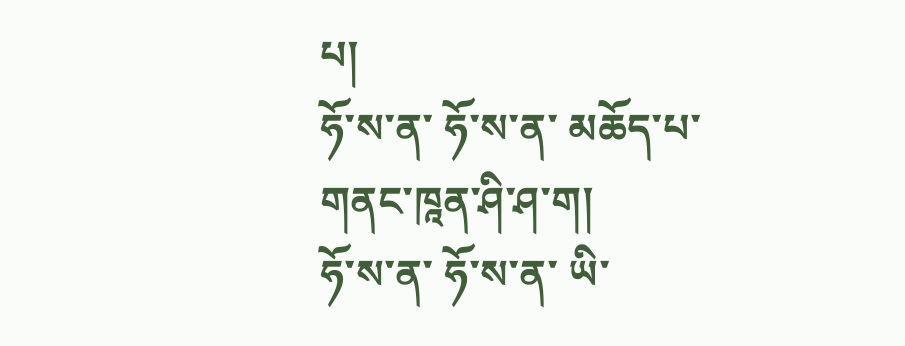པ།
ཧོ་ས་ན་ ཧོ་ས་ན་ མཆོད་པ་གནང་ཁཱན་ཤི་ཤ་ག།
ཧོ་ས་ན་ ཧོ་ས་ན་ ཡི་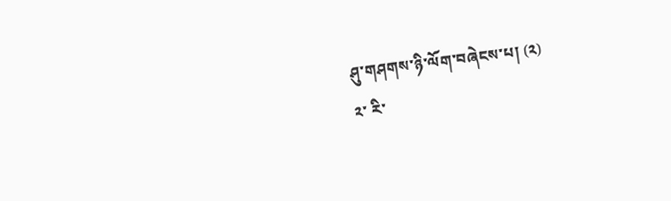ཤུ་གཤགས་ཉི་ལོག་བཞེངས་པ། (༢)
༢་ རི་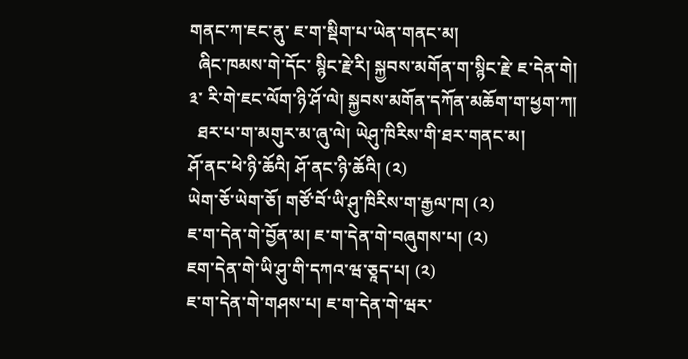གནང་ཀ་ཇང་ནུ་ ཇ་ག་སྡིག་པ་ཡེན་གནང་མ།
  ཞིང་ཁམས་གེ་དོང་ སྙིང་རྗེ་རི། སྐྱབས་མགོན་ག་སྙིང་རྗེ་ ཇ་དེན་གེ།
༣་ རི་གེ་ཇང་ལོག་ཉི་ཤོ་ལེ། སྐྱབས་མགོན་དཀོན་མཆོག་ག་ཕྱག་ཀ།
  ཐར་པ་ག་མགུར་མ་ཞུ་ལེ། ཡེཤུ་ཁིརིས་གི་ཐར་གནང་མ།
ཤོ་ནང་ཕེ་ཉི་ཆོའི། ཤོ་ནང་ཉི་ཆོའི། (༢)
ཡེག་ཅོ་ཡེག་ཅོ། གཙོ་བོ་ཡི་ཤུ་ཁིརིས་ག་རྒྱལ་ཁ། (༢)
ཇ་ག་དེན་གེ་བྱོན་མ། ཇ་ག་དེན་གེ་བཞུགས་པ། (༢)
ཇག་དེན་གེ་ཡི་ཤུ་གི་དཀའ་ཝ་ཅཱད་པ། (༢)
ཇ་ག་དེན་གེ་གཤས་པ། ཇ་ག་དེན་གེ་ཝར་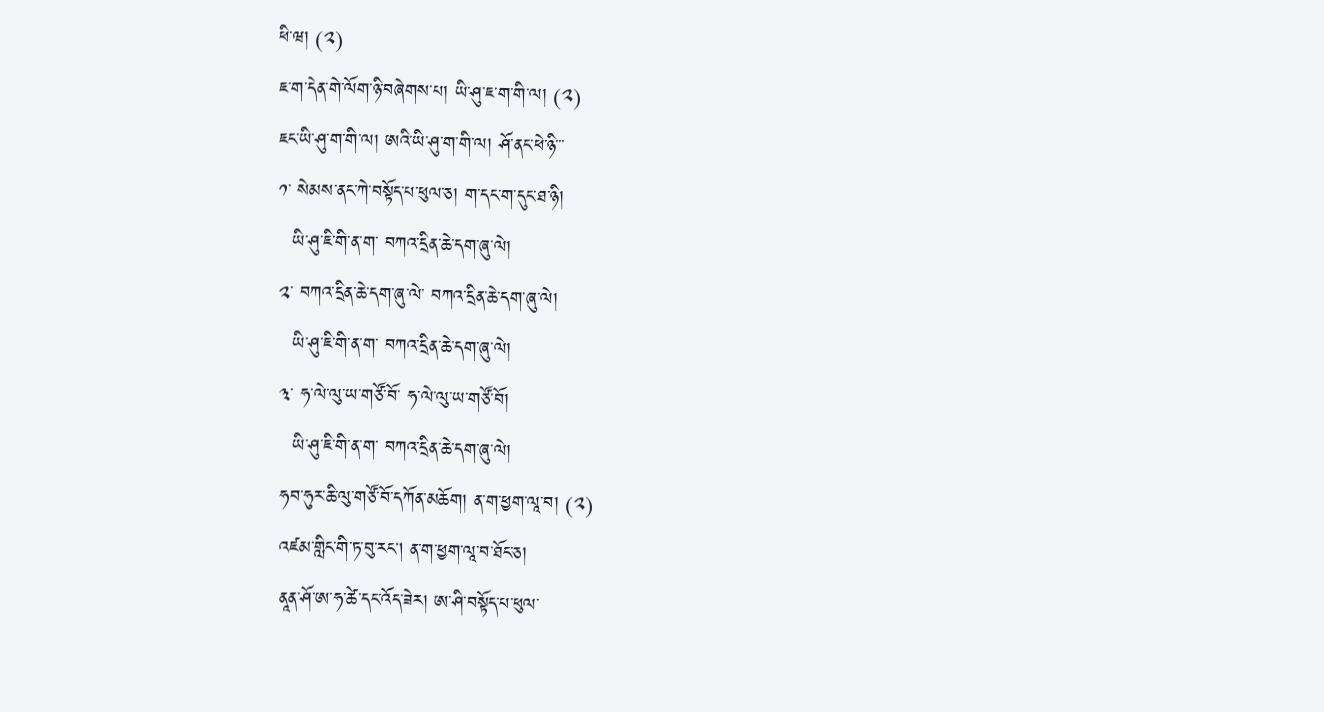ཕི་ཝ། (༢)
ཇ་ག་དེན་གེ་ལོག་ཉི་བཞེགས་པ། ཡི་ཤུ་ཇ་ག་གི་ལ། (༢)
ཇང་ཡི་ཤུ་ག་གི་ལ། ཨའི་ཡི་ཤུ་ག་གི་ལ། ཤོ་ནང་ཕེ་ཉི་་་
༡་ སེམས་ནང་ཀེ་བསྟོད་པ་ཕུལ་ཅ། ག་དང་ག་དུང་ཐ་ཉི།
  ཡི་ཤུ་ཇི་གི་ན་ག་ བཀའ་དྲིན་ཆེ་དག་ཞུ་ལེ།
༢་ བཀའ་དྲིན་ཆེ་དག་ཞུ་ལེ་ བཀའ་དྲིན་ཆེ་དག་ཞུ་ལེ།
  ཡི་ཤུ་ཇི་གི་ན་ག་ བཀའ་དྲིན་ཆེ་དག་ཞུ་ལེ།
༣་ ཧ་ལེ་ལུ་ཡ་གཙོ་བོ་ ཧ་ལེ་ལུ་ཡ་གཙོ་བོ།
  ཡི་ཤུ་ཇི་གི་ན་ག་ བཀའ་དྲིན་ཆེ་དག་ཞུ་ལེ།
ཧབ་ཧུར་ཆི་ལུ་གཙོ་བོ་དཀོན་མཆོག། ན་ག་ཕྱག་ལཱ་བ། (༢)
འཛམ་གླིང་གི་ཏ་བུ་རང། ན་ག་ཕྱག་ལཱ་བ་ཐོང་ཅ།
ནཱན་ཤོ་ཨ་ཧ་ཚེ་དང་འོད་ཟེར། ཨ་ཤི་བསྟོད་པ་ཕུལ་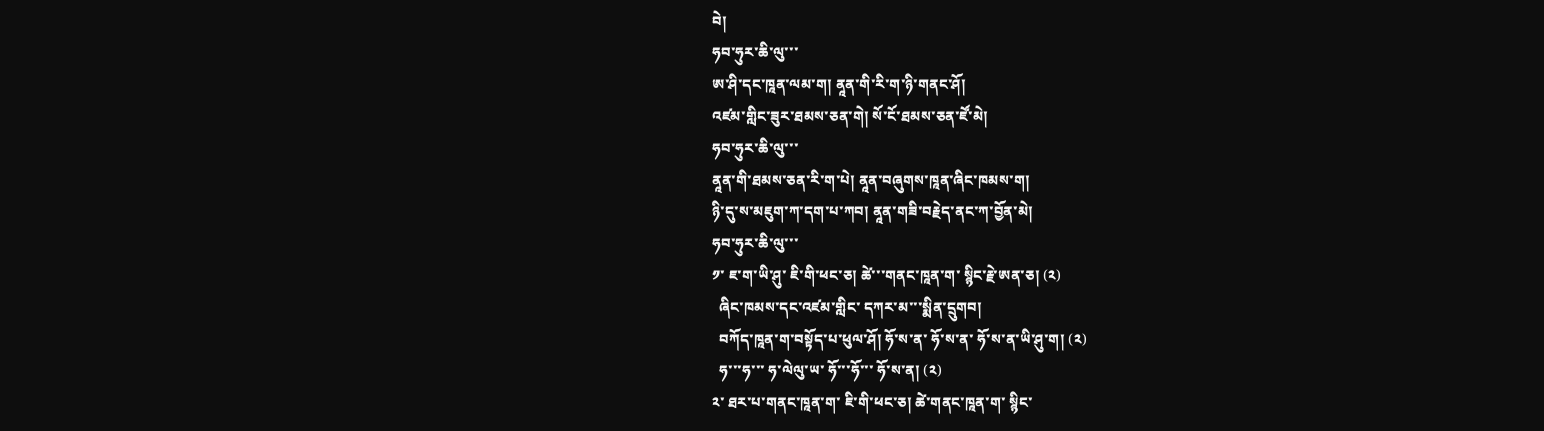བེ།
ཧབ་ཧུར་ཆི་ལུ་་་
ཨ་ཤི་དང་ཁཱན་ལམ་ག། ནཱན་གི་རི་ག་ཉི་གནང་ཤོ།
འཛམ་གླིང་ཟུར་ཐམས་ཅན་གེ། སོ་ངོ་ཐམས་ཅན་ཛོ་མེ།
ཧབ་ཧུར་ཆི་ལུ་་་
ནཱན་གི་ཐམས་ཅན་རི་ག་པེ། ནཱན་བཞུགས་ཁཱན་ཞིང་ཁམས་ག།
ཉི་དུ་ས་མཇུག་ཀ་དག་པ་ཀབ། ནཱན་གཟི་བརྗེད་ནང་ཀ་བྱོན་མེ།
ཧབ་ཧུར་ཆི་ལུ་་་
༡་ ཇ་ག་ཡི་ཤུ་ ཇི་གི་ཕང་ཅ། ཚེ་་་གནང་ཁཱན་ག་ སྙིང་རྗེ་ཨན་ཅ། (༢)
  ཞིང་ཁམས་དང་འཛམ་གླིང་ དཀར་མ་་་སྨིན་དྲུགབ།
  བཀོད་ཁཱན་ག་བསྟོད་པ་ཕུལ་ཤོ། ཧོ་ས་ན་ ཧོ་ས་ན་ ཧོ་ས་ན་ཡི་ཤུ་ག། (༢)
  ཧ་་་ཧ་་་ ཧ་ལེལུ་ཡ་ ཧོ་་་ཧོ་་་ ཧོ་ས་ན། (༢)
༢་ ཐར་པ་གནང་ཁཱན་ག་ ཇི་གི་ཕང་ཅ། ཚེ་གནང་ཁཱན་ག་ སྙིང་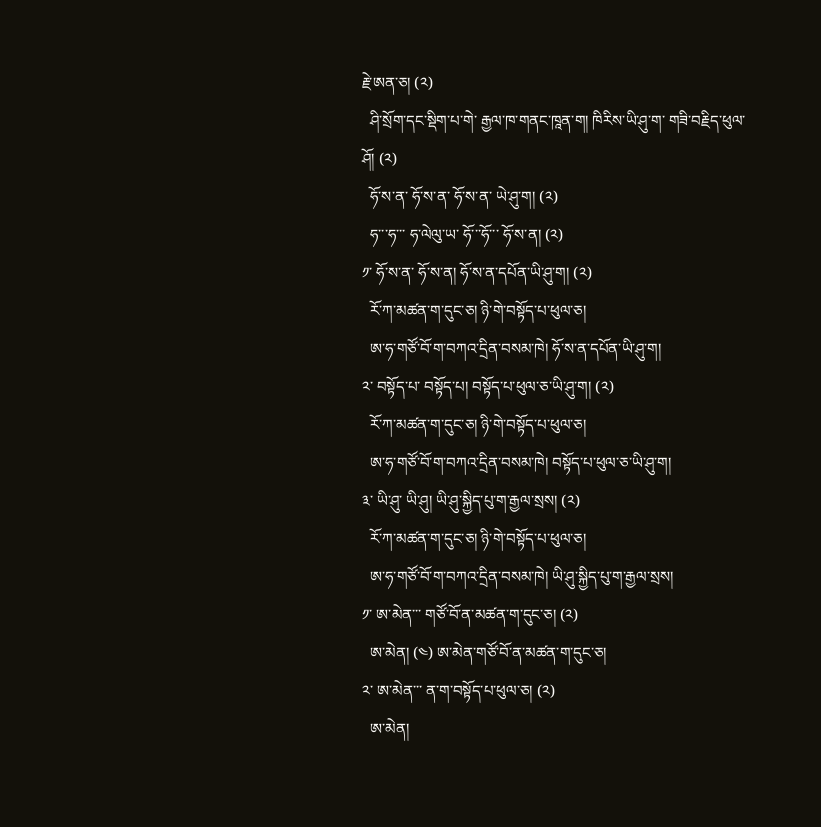རྗེ་ཨན་ཅ། (༢)
  ཤི་སྲོག་དང་སྡིག་པ་གེ་ རྒྱལ་ཁ་གནང་ཁཱན་ག། ཁིརིས་ཡི་ཤུ་ག་ གཟི་བརྗིད་ཕུལ་ཤོ། (༢)
  ཧོ་ས་ན་ ཧོ་ས་ན་ ཧོ་ས་ན་ ཡེ་ཤུ་ག། (༢)
  ཧ་་་ཧ་་་ ཧ་ལེལུ་ཡ་ ཧོ་་་ཧོ་་་ ཧོ་ས་ན། (༢)
༡་ ཧོ་ས་ན་ ཧོ་ས་ན། ཧོ་ས་ན་དཔོན་ཡི་ཤུ་ག། (༢)
  རོ་ཀ་མཚན་ག་དུང་ཅ། ཉི་གེ་བསྟོད་པ་ཕུལ་ཅ།
  ཨ་ཧ་གཙོ་བོ་ག་བཀའ་དྲིན་བསམ་ཁེ། ཧོ་ས་ན་དཔོན་ཡི་ཤུ་ག།
༢་ བསྟོད་པ་ བསྟོད་པ། བསྟོད་པ་ཕུལ་ཅ་ཡི་ཤུ་ག། (༢)
  རོ་ཀ་མཚན་ག་དུང་ཅ། ཉི་གེ་བསྟོད་པ་ཕུལ་ཅ།
  ཨ་ཧ་གཙོ་བོ་ག་བཀའ་དྲིན་བསམ་ཁེ། བསྟོད་པ་ཕུལ་ཅ་ཡི་ཤུ་ག།
༣་ ཡི་ཤུ་ ཡི་ཤུ། ཡི་ཤུ་སྐྱིད་པུ་ག་རྒྱལ་སྲས། (༢)
  རོ་ཀ་མཚན་ག་དུང་ཅ། ཉི་གེ་བསྟོད་པ་ཕུལ་ཅ།
  ཨ་ཧ་གཙོ་བོ་ག་བཀའ་དྲིན་བསམ་ཁེ། ཡི་ཤུ་སྐྱིད་པུ་ག་རྒྱལ་སྲས།
༡་ ཨ་མེན་་་ གཙོ་བོ་ན་མཚན་ག་དུང་ཅ། (༢)
  ཨ་མེན། (༤) ཨ་མེན་གཙོ་བོ་ན་མཚན་ག་དུང་ཅ།
༢་ ཨ་མེན་་་ ན་ག་བསྟོད་པ་ཕུལ་ཅ། (༢)
  ཨ་མེན།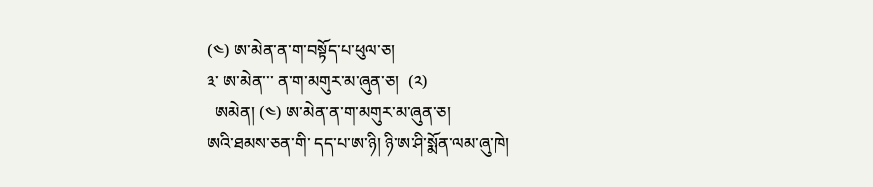(༤) ཨ་མེན་ན་ག་བསྟོད་པ་ཕུལ་ཅ།
༣་ ཨ་མེན་་་ ན་ག་མགུར་མ་ཞུན་ཅ།  (༢)
  ཨམེན། (༤) ཨ་མེན་ན་ག་མགུར་མ་ཞུན་ཅ།
ཨའི་ཐམས་ཅན་གི་ དད་པ་ཨ་ཉི། ཉི་ཨ་ཤི་སྨོན་ལམ་ཞུ་ཁེ།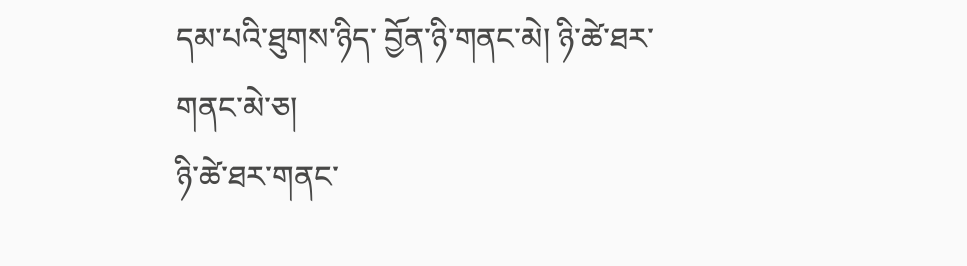དམ་པའི་ཐུགས་ཉིད་ བྱོན་ཉི་གནང་མེ། ཉི་ཚེ་ཐར་གནང་མེ་ཅ།
ཉི་ཚེ་ཐར་གནང་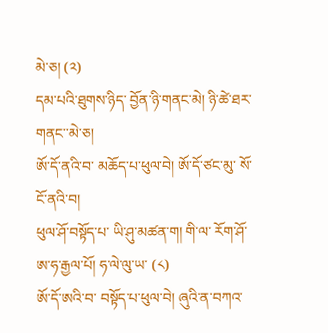མེ་ཅ། (༢)
དམ་པའི་ཐུགས་ཉིད་ བྱོན་ཉི་གནང་མེ། ཉི་ཚེ་ཐར་གནང་་མེ་ཅ།
ཨོ་དོ་ནའི་བ་ མཆོད་པ་ཕུལ་བེ། ཨོ་དོ་ཙང་མུ་ སོ་ངོ་ནའི་བ།
ཕུལ་ཤོ་བསྟོད་པ་ ཡི་ཤུ་མཚན་ག། གི་ལ་ རོག་ཤོ་ ཨ་ཧ་རྒྱལ་པོ། ཧ་ལེ་ལུ་ཡ་ (༨)
ཨོ་དོ་ཨའི་བ་ བསྟོད་པ་ཕུལ་བེ། ཞུའི་ན་བཀའ་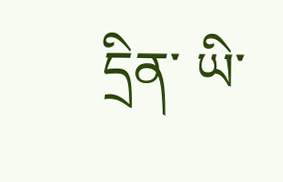དྲིན་ ཡི་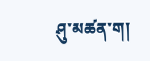ཤུ་མཚན་ག།